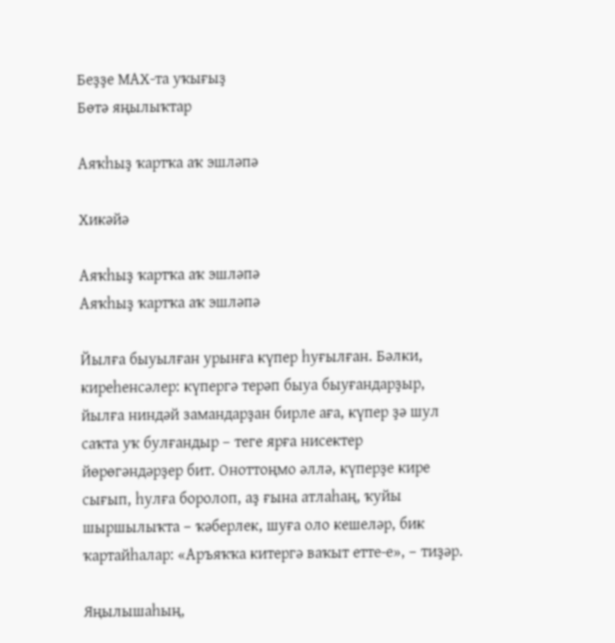Беҙҙе МАХ-та уҡығыҙ
Бөтә яңылыҡтар

Аяҡһыҙ ҡартҡа аҡ эшләпә

Хикәйә

Аяҡһыҙ ҡартҡа аҡ эшләпә
Аяҡһыҙ ҡартҡа аҡ эшләпә

Йылға быуылған урынға күпер һуғылған. Бәлки, киреһенсәлер: күпергә терәп быуа быуғандарҙыр, йылға ниндәй замандарҙан бирле аға, күпер ҙә шул саҡта уҡ булғандыр – теге ярға нисектер йөрөгәндәрҙер бит. Оноттоңмо әллә, күперҙе кире сығып, һулға боролоп, аҙ ғына атлаһаң, ҡуйы шыршылыҡта – ҡәберлек, шуға оло кешеләр, бик ҡартайһалар: «Аръяҡҡа китергә ваҡыт етте-е», – тиҙәр.

Яңылышаһың,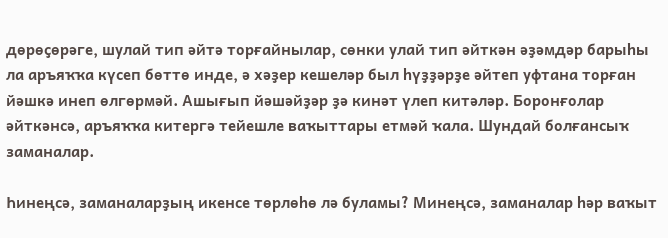дөрөҫөрәге, шулай тип әйтә торғайнылар, сөнки улай тип әйткән әҙәмдәр барыһы ла аръяҡҡа күсеп бөттө инде, ә хәҙер кешеләр был һүҙҙәрҙе әйтеп уфтана торған йәшкә инеп өлгөрмәй. Ашығып йәшәйҙәр ҙә кинәт үлеп китәләр. Боронғолар әйткәнсә, аръяҡҡа китергә тейешле ваҡыттары етмәй ҡала. Шундай болғансыҡ заманалар.

Һинеңсә, заманаларҙың икенсе төрлөһө лә буламы? Минеңсә, заманалар һәр ваҡыт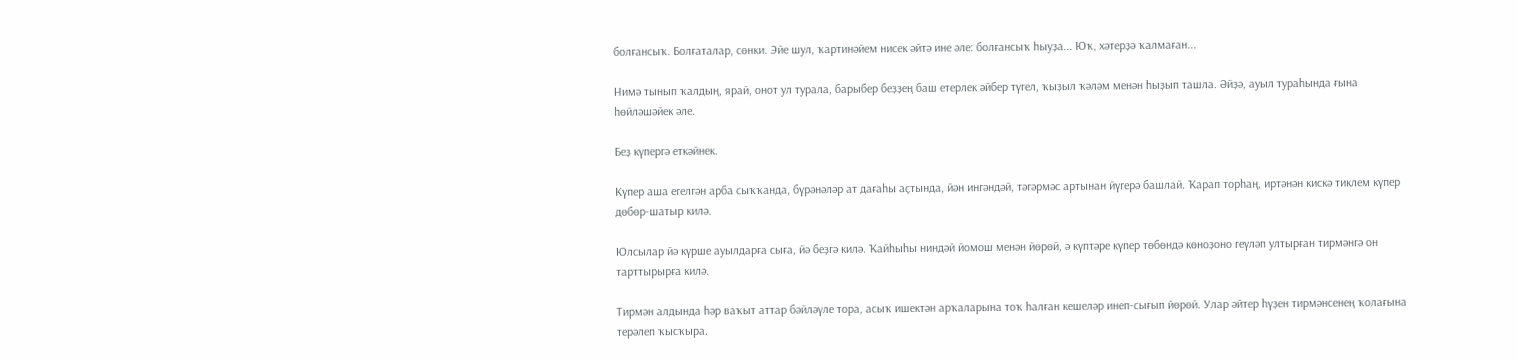болғансыҡ. Болғаталар, сөнки. Эйе шул, ҡартинәйем нисек әйтә ине әле: болғансыҡ һыуҙа... Юҡ, хәтерҙә ҡалмаған...

Нимә тынып ҡалдың, ярай, онот ул турала, барыбер беҙҙең баш етерлек әйбер түгел, ҡыҙыл ҡәләм менән һыҙып ташла. Әйҙә, ауыл тураһында ғына һөйләшәйек әле.

Беҙ күпергә еткәйнек.

Күпер аша егелгән арба сыҡҡанда, бүрәнәләр ат дағаһы аҫтында, йән ингәндәй, тәгәрмәс артынан йүгерә башлай. Ҡарап торһаң, иртәнән кискә тиклем күпер дөбөр-шатыр килә.

Юлсылар йә күрше ауылдарға сыға, йә беҙгә килә. Ҡайһыһы ниндәй йомош менән йөрөй, ә күптәре күпер төбөндә көноҙоно геүләп ултырған тирмәнгә он тарттырырға килә.

Тирмән алдында һәр ваҡыт аттар бәйләүле тора, асыҡ ишектән арҡаларына тоҡ һалған кешеләр инеп-сығып йөрөй. Улар әйтер һүҙен тирмәнсенең ҡолағына терәлеп ҡысҡыра.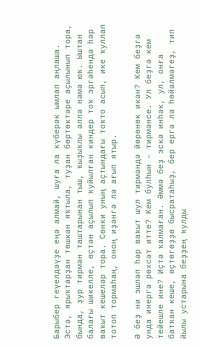Барыбер геүелдәүҙе еңә алмай, шуға ла күберәк ымлап аңлаша. Эстә, ярыҡтарҙан төшкән яҡтыла, туҙан бөртөктәре аҫылынып тора, бында, ҙур тирмән таштарынан тыш, ҡыҙыҡлы әллә нәмә юҡ. Ыштан балағы шикелле, өҫтән аҫылып ҡуйылған киндер тоҡ эргәһендә һәр ваҡыт кешеләр тора. Сөнки уның аҫтындағы тоҡто асып, ике ҡуллап тотоп тормаһаң, оноң иҙәнгә лә ағып ятыр.

Ә беҙ ни эшләп һәр ваҡыт шул тирмәндә йөрөнөк икән? Кем беҙгә унда инергә рөхсәт итте? Кем булһын – тирмәнсе. Ул беҙгә кем тейешле ине? Иҫтә ҡалмаған. Әммә беҙ эскә инһәк, ул, онға батҡан кеше, өҫтөгөҙҙө бысратаһыҙ, бер ергә лә һөйәлмәгеҙ, тип йылы устарына беҙҙең ҡулды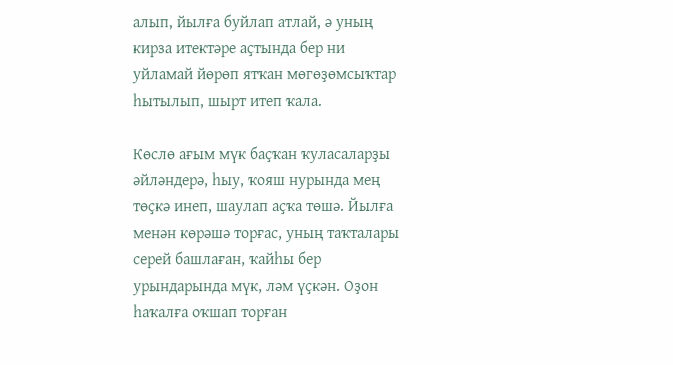алып, йылға буйлап атлай, ә уның кирза итектәре аҫтында бер ни уйламай йөрөп ятҡан мөгөҙөмсыҡтар һытылып, шырт итеп ҡала.

Көслө ағым мүк баҫҡан ҡуласаларҙы әйләндерә, һыу, ҡояш нурында мең төҫкә инеп, шаулап аҫҡа төшә. Йылға менән көрәшә торғас, уның таҡталары серей башлаған, ҡайһы бер урындарында мүк, ләм үҫкән. Оҙон һаҡалға оҡшап торған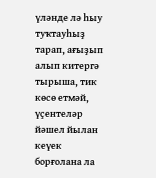үләнде лә һыу туҡтауһыҙ тарап, ағыҙып алып китергә тырыша, тик көсө етмәй, үҫентеләр йәшел йылан кеүек борғолана ла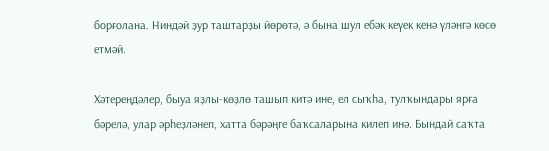борғолана. Ниндәй ҙур таштарҙы йөрөтә, ә бына шул ебәк кеүек кенә үләнгә көсө етмәй.

Хәтереңдәлер, быуа яҙлы-көҙлө ташып китә ине, ел сыҡһа, тулҡындары ярға бәрелә, улар әрһеҙләнеп, хатта бәрәңге баҡсаларына килеп инә. Бындай саҡта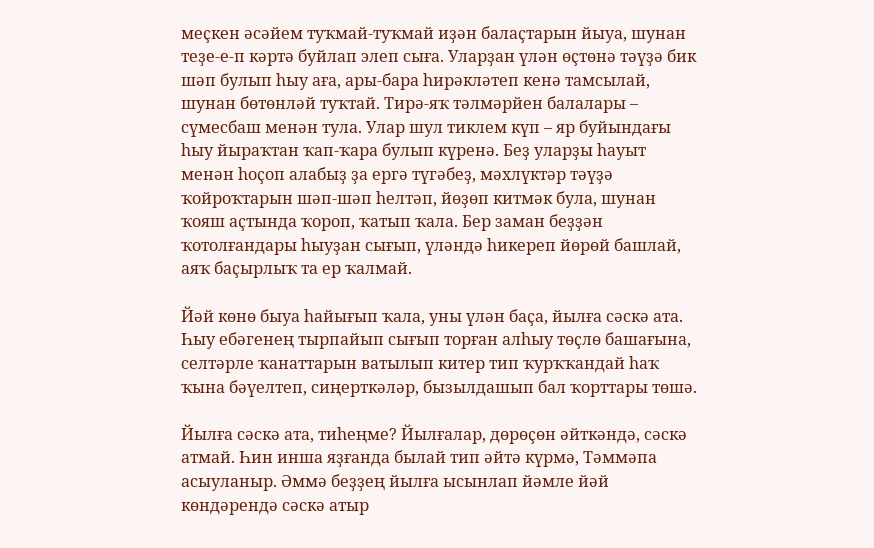меҫкен әсәйем туҡмай-туҡмай иҙән балаҫтарын йыуа, шунан теҙе-е-п кәртә буйлап элеп сыға. Уларҙан үлән өҫтөнә тәүҙә бик шәп булып һыу аға, ары-бара һирәкләтеп кенә тамсылай, шунан бөтөнләй туҡтай. Тирә-яҡ тәлмәрйен балалары – сүмесбаш менән тула. Улар шул тиклем күп – яр буйындағы һыу йыраҡтан ҡап-ҡара булып күренә. Беҙ уларҙы һауыт менән һоҫоп алабыҙ ҙа ергә түгәбеҙ, мәхлүктәр тәүҙә ҡойроҡтарын шәп-шәп һелтәп, йөҙөп китмәк була, шунан ҡояш аҫтында ҡороп, ҡатып ҡала. Бер заман беҙҙән ҡотолғандары һыуҙан сығып, үләндә һикереп йөрөй башлай, аяҡ баҫырлыҡ та ер ҡалмай.

Йәй көнө быуа һайығып ҡала, уны үлән баҫа, йылға сәскә ата. Һыу ебәгенең тырпайып сығып торған алһыу төҫлө башағына, селтәрле ҡанаттарын ватылып китер тип ҡурҡҡандай һаҡ ҡына бәүелтеп, сиңерткәләр, бызылдашып бал ҡорттары төшә.

Йылға сәскә ата, тиһеңме? Йылғалар, дөрөҫөн әйткәндә, сәскә атмай. Һин инша яҙғанда былай тип әйтә күрмә, Тәммәпа асыуланыр. Әммә беҙҙең йылға ысынлап йәмле йәй көндәрендә сәскә атыр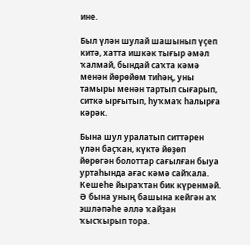ине.

Был үлән шулай шашынып үҫеп китә, хатта ишкәк тығыр әмәл ҡалмай, бындай саҡта кәмә менән йөрөйөм тиһәң, уны тамыры менән тартып сығарып, ситкә ырғытып, һуҡмаҡ һалырға кәрәк.

Бына шул уралатып ситтәрен үлән баҫҡан, күктә йөҙөп йөрөгән болоттар сағылған быуа уртаһында ағас кәмә сайҡала. Кешеһе йыраҡтан бик күренмәй. Ә бына уның башына кейгән аҡ эшләпәһе әллә ҡайҙан ҡысҡырып тора.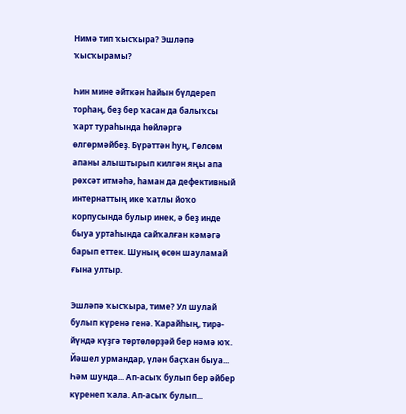Нимә тип ҡысҡыра? Эшләпә ҡысҡырамы?

Һин мине әйткән һайын бүлдереп торһаң, беҙ бер ҡасан да балыҡсы ҡарт тураһында һөйләргә өлгөрмәйбеҙ. Бүрәттән һуң, Гөлсөм апаны алыштырып килгән яңы апа рөхсәт итмәһә, һаман да дефективный интернаттың ике ҡатлы йоҡо корпусында булыр инек, ә беҙ инде быуа уртаһында сайҡалған кәмәгә барып еттек. Шуның өсөн шауламай ғына ултыр.

Эшләпә ҡысҡыра, тиме? Ул шулай булып күренә генә. Ҡарайһың, тирә-йүндә күҙгә төртөлөрҙәй бер нәмә юҡ. Йәшел урмандар, үлән баҫҡан быуа... Һәм шунда... Ап-асыҡ булып бер әйбер күренеп ҡала. Ап-асыҡ булып...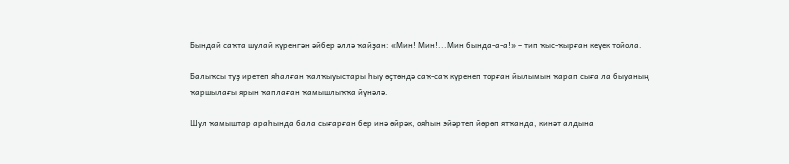Бындай саҡта шулай күренгән әйбер әллә ҡайҙан: «Мин! Мин!...Мин бында-а-а!» – тип ҡыс-ҡырған кеүек тойола.

Балыҡсы туҙ иретеп яһалған ҡалҡыуыстары һыу өҫтөндә саҡ-саҡ күренеп торған йылымын ҡарап сыға ла быуаның ҡаршылағы ярын ҡаплаған ҡамышлыҡҡа йүнәлә.

Шул ҡамыштар араһында бала сығарған бер инә өйрәк, ояһын эйәртеп йөрөп ятҡанда, кинәт алдына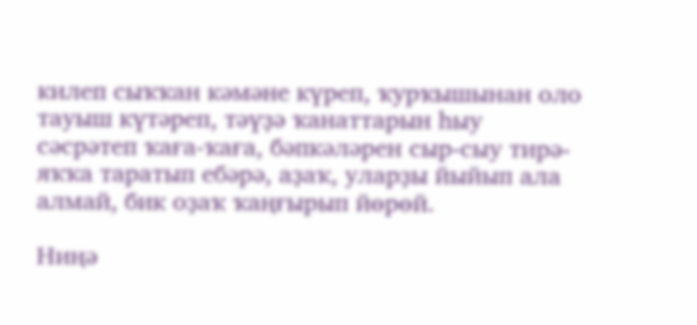килеп сыҡҡан кәмәне күреп, ҡурҡышынан оло тауыш күтәреп, тәүҙә ҡанаттарын һыу сәсрәтеп ҡаға-ҡаға, бәпкәләрен сыр-сыу тирә-яҡҡа таратып ебәрә, аҙаҡ, уларҙы йыйып ала алмай, бик оҙаҡ ҡаңғырып йөрөй.

Ниңә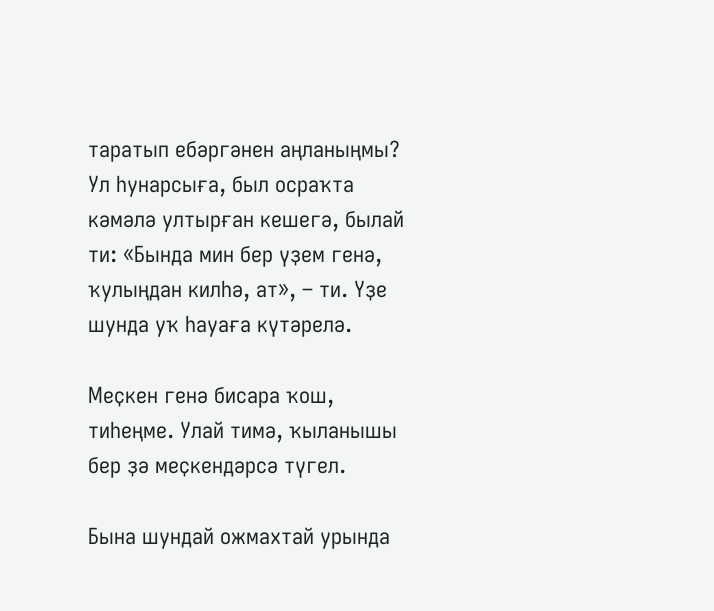таратып ебәргәнен аңланыңмы? Ул һунарсыға, был осраҡта кәмәлә ултырған кешегә, былай ти: «Бында мин бер үҙем генә, ҡулыңдан килһә, ат», – ти. Үҙе шунда уҡ һауаға күтәрелә.

Меҫкен генә бисара ҡош, тиһеңме. Улай тимә, ҡыланышы бер ҙә меҫкендәрсә түгел.

Бына шундай ожмахтай урында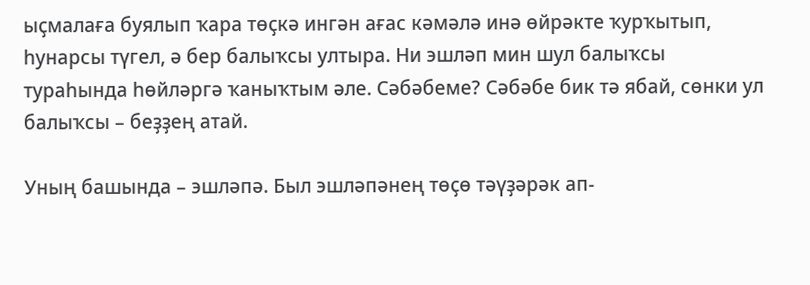ыҫмалаға буялып ҡара төҫкә ингән ағас кәмәлә инә өйрәкте ҡурҡытып, һунарсы түгел, ә бер балыҡсы ултыра. Ни эшләп мин шул балыҡсы тураһында һөйләргә ҡаныҡтым әле. Сәбәбеме? Сәбәбе бик тә ябай, сөнки ул балыҡсы – беҙҙең атай.

Уның башында – эшләпә. Был эшләпәнең төҫө тәүҙәрәк ап-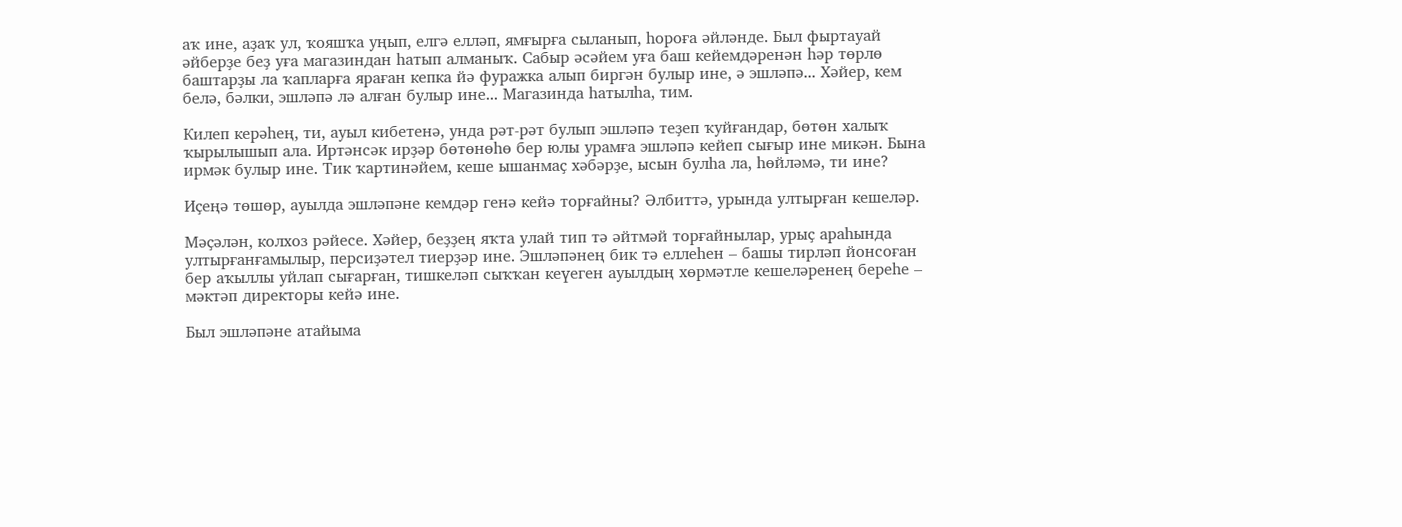аҡ ине, аҙаҡ ул, ҡояшҡа уңып, елгә елләп, ямғырға сыланып, һороға әйләнде. Был фыртауай әйберҙе беҙ уға магазиндан һатып алманыҡ. Сабыр әсәйем уға баш кейемдәренән һәр төрлө баштарҙы ла ҡапларға яраған кепка йә фуражка алып биргән булыр ине, ә эшләпә... Хәйер, кем белә, бәлки, эшләпә лә алған булыр ине... Магазинда һатылһа, тим.

Килеп керәһең, ти, ауыл кибетенә, унда рәт-рәт булып эшләпә теҙеп ҡуйғандар, бөтөн халыҡ ҡырылышып ала. Иртәнсәк ирҙәр бөтөнөһө бер юлы урамға эшләпә кейеп сығыр ине микән. Бына ирмәк булыр ине. Тик ҡартинәйем, кеше ышанмаҫ хәбәрҙе, ысын булһа ла, һөйләмә, ти ине?

Иҫеңә төшөр, ауылда эшләпәне кемдәр генә кейә торғайны? Әлбиттә, урында ултырған кешеләр.

Мәҫәлән, колхоз рәйесе. Хәйер, беҙҙең яҡта улай тип тә әйтмәй торғайнылар, урыҫ араһында ултырғанғамылыр, персиҙәтел тиерҙәр ине. Эшләпәнең бик тә еллеһен – башы тирләп йонсоған бер аҡыллы уйлап сығарған, тишкеләп сыҡҡан кеүеген ауылдың хөрмәтле кешеләренең береһе – мәктәп директоры кейә ине.

Был эшләпәне атайыма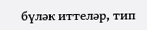бүләк иттеләр, тип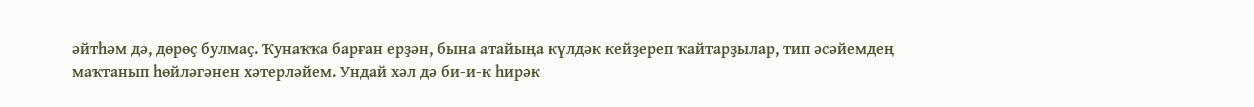әйтһәм дә, дөрөҫ булмаҫ. Ҡунаҡҡа барған ерҙән, бына атайыңа күлдәк кейҙереп ҡайтарҙылар, тип әсәйемдең маҡтанып һөйләгәнен хәтерләйем. Ундай хәл дә би-и-к һирәк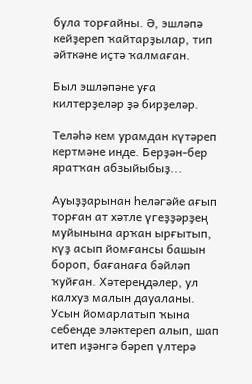була торғайны. Ә, эшләпә кейҙереп ҡайтарҙылар, тип әйткәне иҫтә ҡалмаған.

Был эшләпәне уға килтерҙеләр ҙә бирҙеләр.

Теләһә кем урамдан күтәреп кертмәне инде. Берҙән-бер яратҡан абзыйыбыҙ...

Ауыҙҙарынан һеләгәйе ағып торған ат хәтле үгеҙҙәрҙең муйынына арҡан ырғытып, күҙ асып йомғансы башын бороп, бағанаға бәйләп ҡуйған. Хәтереңдәлер, ул калхуз малын дауаланы. Усын йомарлатып ҡына себенде эләктереп алып, шап итеп иҙәнгә бәреп үлтерә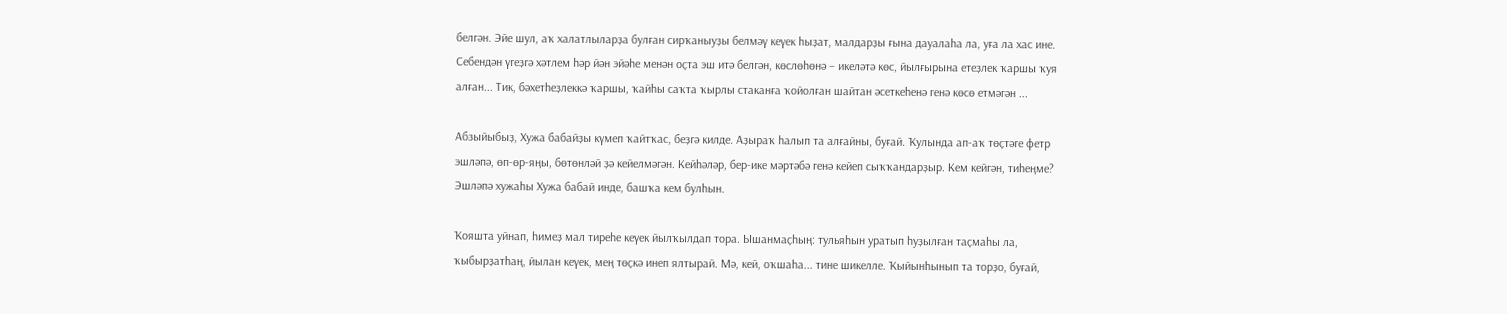белгән. Эйе шул, аҡ халатлыларҙа булған сирҡаныуҙы белмәү кеүек һыҙат, малдарҙы ғына дауалаһа ла, уға ла хас ине. Себендән үгеҙгә хәтлем һәр йән эйәһе менән оҫта эш итә белгән, көслөһөнә – икеләтә көс, йылғырына етеҙлек ҡаршы ҡуя алған... Тик, бәхетһеҙлеккә ҡаршы, ҡайһы саҡта ҡырлы стаканға ҡойолған шайтан әсеткеһенә генә көсө етмәгән ...

Абзыйыбыҙ, Хужа бабайҙы күмеп ҡайтҡас, беҙгә килде. Аҙыраҡ һалып та алғайны, буғай. Ҡулында ап-аҡ төҫтәге фетр эшләпә, өп-өр-яңы, бөтөнләй ҙә кейелмәгән. Кейһәләр, бер-ике мәртәбә генә кейеп сыҡҡандарҙыр. Кем кейгән, тиһеңме? Эшләпә хужаһы Хужа бабай инде, башҡа кем булһын.

Ҡояшта уйнап, һимеҙ мал тиреһе кеүек йылҡылдап тора. Ышанмаҫһың: тульяһын уратып һуҙылған таҫмаһы ла, ҡыбырҙатһаң, йылан кеүек, мең төҫкә инеп ялтырай. Мә, кей, оҡшаһа... тине шикелле. Ҡыйынһынып та торҙо, буғай,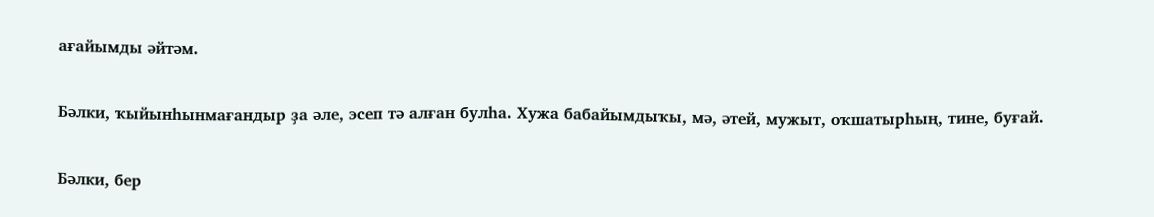ағайымды әйтәм.

Бәлки, ҡыйынһынмағандыр ҙа әле, эсеп тә алған булһа. Хужа бабайымдыҡы, мә, әтей, мужыт, оҡшатырһың, тине, буғай.

Бәлки, бер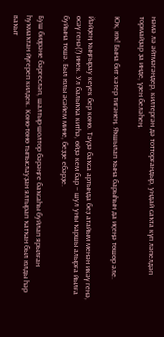нәмә лә әйтмәгәндер, килтергән дә тотторғандыр, ундай саҡта күп ләпелдәп тормайҙар ҙа инде, үҙен беләһең.

Юҡ, юҡ! Бына бит хәтер тигәнең. Яҡшылап ҡына барыһын да иҫеңә төшөр әле.

Йәйҙең ҡыңғырау кеүек бер көнө. Тәүҙә баҡса артында беҙ атайым менән икәү генә, өсәү генә(?) инек. Ул балыҡҡа китһә, өйҙә кем бар – шул уны ҡаршы алырға йылға буйына төшә. Был юлы әсәйем мине, беҙҙе ебәрҙе.

Буш биҙрәне бәргесләп, шалтыр-шолтор бәрәңге баҡсаһы буйлап ярылған һуҡмаҡтан йүгереп килдек. Көнө-төнө тыпыслауҙан ялтырап ҡатҡан был юлды һәр ваҡыт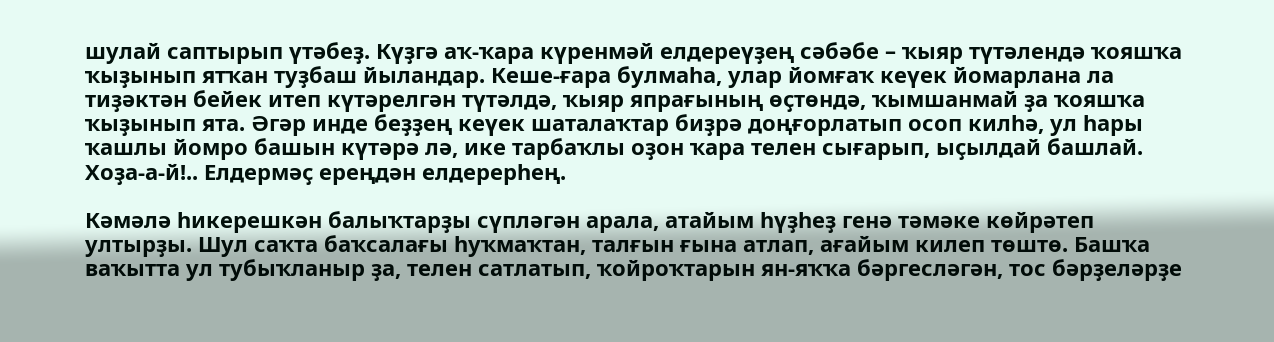шулай саптырып үтәбеҙ. Күҙгә аҡ-ҡара күренмәй елдереүҙең сәбәбе – ҡыяр түтәлендә ҡояшҡа ҡыҙынып ятҡан туҙбаш йыландар. Кеше-ғара булмаһа, улар йомғаҡ кеүек йомарлана ла тиҙәктән бейек итеп күтәрелгән түтәлдә, ҡыяр япрағының өҫтөндә, ҡымшанмай ҙа ҡояшҡа ҡыҙынып ята. Әгәр инде беҙҙең кеүек шаталаҡтар биҙрә доңғорлатып осоп килһә, ул һары ҡашлы йомро башын күтәрә лә, ике тарбаҡлы оҙон ҡара телен сығарып, ыҫылдай башлай. Хоҙа-а-й!.. Елдермәҫ ереңдән елдерерһең.

Кәмәлә һикерешкән балыҡтарҙы сүпләгән арала, атайым һүҙһеҙ генә тәмәке көйрәтеп ултырҙы. Шул саҡта баҡсалағы һуҡмаҡтан, талғын ғына атлап, ағайым килеп төштө. Башҡа ваҡытта ул тубыҡланыр ҙа, телен сатлатып, ҡойроҡтарын ян-яҡҡа бәргесләгән, тос бәрҙеләрҙе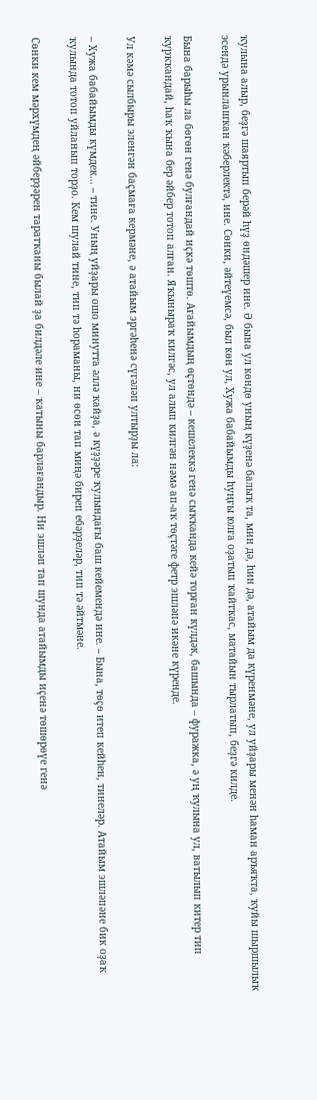ҡулына алыр, беҙгә шаяртып берәй һүҙ өндәшер ине. Ә бына ул көндө уның күҙенә балыҡ та, мин дә, һин дә, атайым да күренмәне, ул уйҙары менән һаман аръяҡта, ҡуйы шыршылыҡ эсендә урынлашҡан ҡәберлектә, ине. Сөнки, әйтеүемсә, был көн ул, Хужа бабайымды һуңғы юлға оҙатып ҡайтҡас, матайын тырлатып, беҙгә килде.

Бына барыһы ла бөгөн генә булғандай иҫкә төштө. Ағайымдың өҫтөндә – кешелеккә генә сыҡҡанда кейә торған күлдәк, башында – фуражка, ә уң ҡулына ул, ватылып китер тип ҡурҡҡандай, һаҡ ҡына бер әйбер тотоп алған. Яҡыныраҡ килгәс, ул алып килгән нәмә ап-аҡ төҫтәге фетр эшләпә икәне күренде.

Ул кәмә сылбыры эленгән баҫмаға кермәне, ә атайым эргәһенә сүгәләп ултырҙы ла:

– Хужа бабайымды күмдек... – тине. Уның уйҙары ошо минутта әллә ҡайҙа, ә күҙҙәре ҡулындағы баш кейемендә ине. – Бына, төҫө итеп кейһен, тинеләр. Атайым эшләпәне бик оҙаҡ ҡулында тотоп уйланып торҙо. Кем шулай тине, тип тә һораманы, ни өсөн тап миңә биреп ебәрҙеләр, тип тә әйтмәне.

Сөнки кем мәрхүмдең әйберҙәрен таратҡаны былай ҙа билдәле ине – ҡатыны барлағандыр. Ни эшләп тап шунда атайымды иҫенә төшөрөүе генә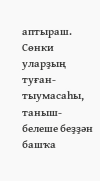аптыраш. Сөнки уларҙың туған-тыумасаһы, таныш-белеше беҙҙән башҡа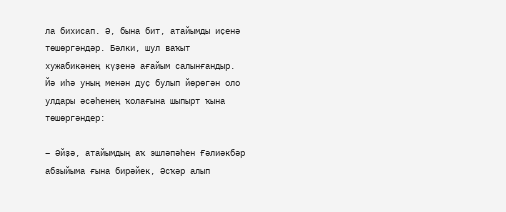ла бихисап. Ә, бына бит, атайымды иҫенә төшөргәндәр. Бәлки, шул ваҡыт хужабикәнең күҙенә ағайым салынғандыр. Йә иһә уның менән дуҫ булып йөрөгән оло улдары әсәһенең ҡолағына шыпырт ҡына төшөргәндер:

– Әйҙә, атайымдың аҡ эшләпәһен Ғәлиәкбәр абзыйыма ғына бирәйек, Әсҡәр алып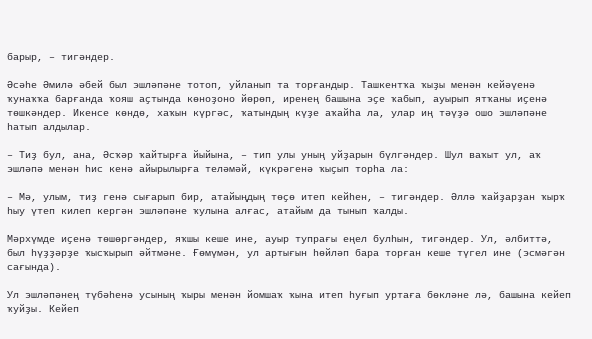барыр, – тигәндер.

Әсәһе Әмилә әбей был эшләпәне тотоп, уйланып та торғандыр. Ташкентҡа ҡыҙы менән кейәүенә ҡунаҡҡа барғанда ҡояш аҫтында көноҙоно йөрөп, иренең башына эҫе ҡабып, ауырып ятҡаны иҫенә төшкәндер. Икенсе көндө, хаҡын күргәс, ҡатындың күҙе аҡайһа ла, улар иң тәүҙә ошо эшләпәне һатып алдылар.

– Тиҙ бул, ана, Әсҡәр ҡайтырға йыйына, – тип улы уның уйҙарын бүлгәндер. Шул ваҡыт ул, аҡ эшләпә менән һис кенә айырылырға теләмәй, күкрәгенә ҡыҫып торһа ла:

– Мә, улым, тиҙ генә сығарып бир, атайыңдың төҫө итеп кейһен, – тигәндер. Әллә ҡайҙарҙан ҡырҡ һыу үтеп килеп кергән эшләпәне ҡулына алғас, атайым да тынып ҡалды.

Мәрхүмде иҫенә төшөргәндер, яҡшы кеше ине, ауыр тупрағы еңел булһын, тигәндер. Ул, әлбиттә, был һүҙҙәрҙе ҡысҡырып әйтмәне. Ғөмүмән, ул артығын һөйләп бара торған кеше түгел ине (эсмәгән сағында).

Ул эшләпәнең түбәһенә усының ҡыры менән йомшаҡ ҡына итеп һуғып уртаға бөкләне лә, башына кейеп ҡуйҙы. Кейеп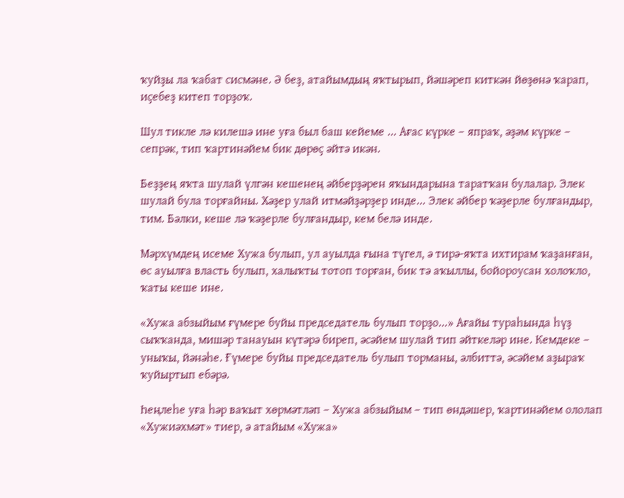ҡуйҙы ла ҡабат сисмәне. Ә беҙ, атайымдың яҡтырып, йәшәреп киткән йөҙөнә ҡарап, иҫебеҙ китеп торҙоҡ.

Шул тикле лә килешә ине уға был баш кейеме ... Ағас күрке – япраҡ, әҙәм күрке – сепрәк, тип ҡартинәйем бик дөрөҫ әйтә икән.

Беҙҙең яҡта шулай үлгән кешенең әйберҙәрен яҡындарына таратҡан булалар. Элек шулай була торғайны. Хәҙер улай итмәйҙәрҙер инде... Элек әйбер ҡәҙерле булғандыр, тим. Бәлки, кеше лә ҡәҙерле булғандыр, кем белә инде.

Мәрхүмдең исеме Хужа булып, ул ауылда ғына түгел, ә тирә-яҡта ихтирам ҡаҙанған, өс ауылға власть булып, халыҡты тотоп торған, бик тә аҡыллы, бойороусан холоҡло, ҡаты кеше ине.

«Хужа абзыйым ғүмере буйы председатель булып торҙо...» Ағайы тураһында һүҙ сыҡҡанда, мишәр танауын күтәрә биреп, әсәйем шулай тип әйткеләр ине. Кемдеке – уныҡы, йәнәһе. Ғүмере буйы председатель булып торманы, әлбиттә, әсәйем аҙыраҡ ҡуйыртып ебәрә.

Һеңлеһе уға һәр ваҡыт хөрмәтләп – Хужа абзыйым – тип өндәшер, ҡартинәйем ололап «Хужиәхмәт» тиер, ә атайым «Хужа»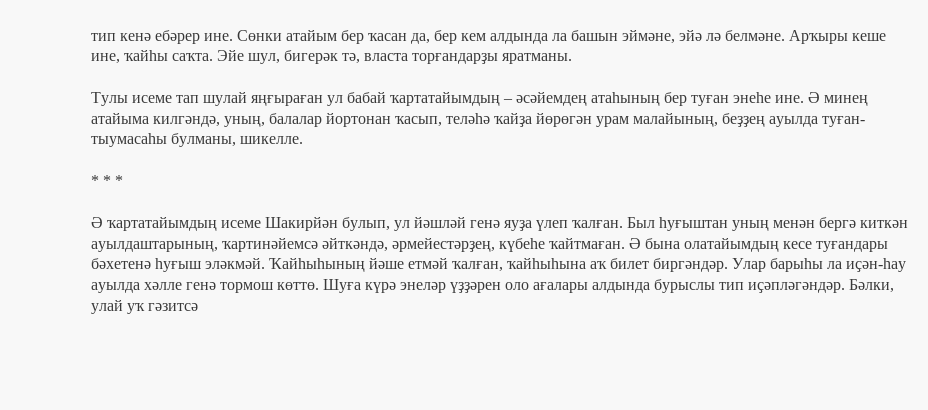тип кенә ебәрер ине. Сөнки атайым бер ҡасан да, бер кем алдында ла башын эймәне, эйә лә белмәне. Арҡыры кеше ине, ҡайһы саҡта. Эйе шул, бигерәк тә, власта торғандарҙы яратманы.

Тулы исеме тап шулай яңғыраған ул бабай ҡартатайымдың – әсәйемдең атаһының бер туған энеһе ине. Ә минең атайыма килгәндә, уның, балалар йортонан ҡасып, теләһә ҡайҙа йөрөгән урам малайының, беҙҙең ауылда туған-тыумасаһы булманы, шикелле.

* * *

Ә ҡартатайымдың исеме Шакирйән булып, ул йәшләй генә яуҙа үлеп ҡалған. Был һуғыштан уның менән бергә киткән ауылдаштарының, ҡартинәйемсә әйткәндә, әрмейестәрҙең, күбеһе ҡайтмаған. Ә бына олатайымдың кесе туғандары бәхетенә һуғыш эләкмәй. Ҡайһыһының йәше етмәй ҡалған, ҡайһыһына аҡ билет биргәндәр. Улар барыһы ла иҫән-һау ауылда хәлле генә тормош көттө. Шуға күрә энеләр үҙҙәрен оло ағалары алдында бурыслы тип иҫәпләгәндәр. Бәлки, улай уҡ гәзитсә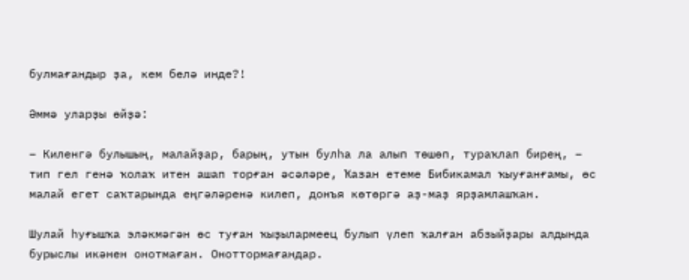булмағандыр ҙа, кем белә инде?!

Әммә уларҙы өйҙә:

– Киленгә булышың, малайҙар, барың, утын булһа ла алып төшөп, тураҡлап бирең, – тип гел генә ҡолаҡ итен ашап торған әсәләре, Ҡазан етеме Бибикамал ҡыуғанғамы, өс малай егет саҡтарында еңгәләренә килеп, донъя көтөргә аҙ-маҙ ярҙамлашҡан.

Шулай һуғышҡа эләкмәгән өс туған ҡыҙылармеец булып үлеп ҡалған абзыйҙары алдында бурыслы икәнен онотмаған. Оноттормағандар.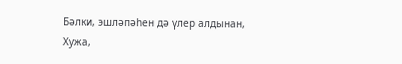Бәлки, эшләпәһен дә үлер алдынан, Хужа,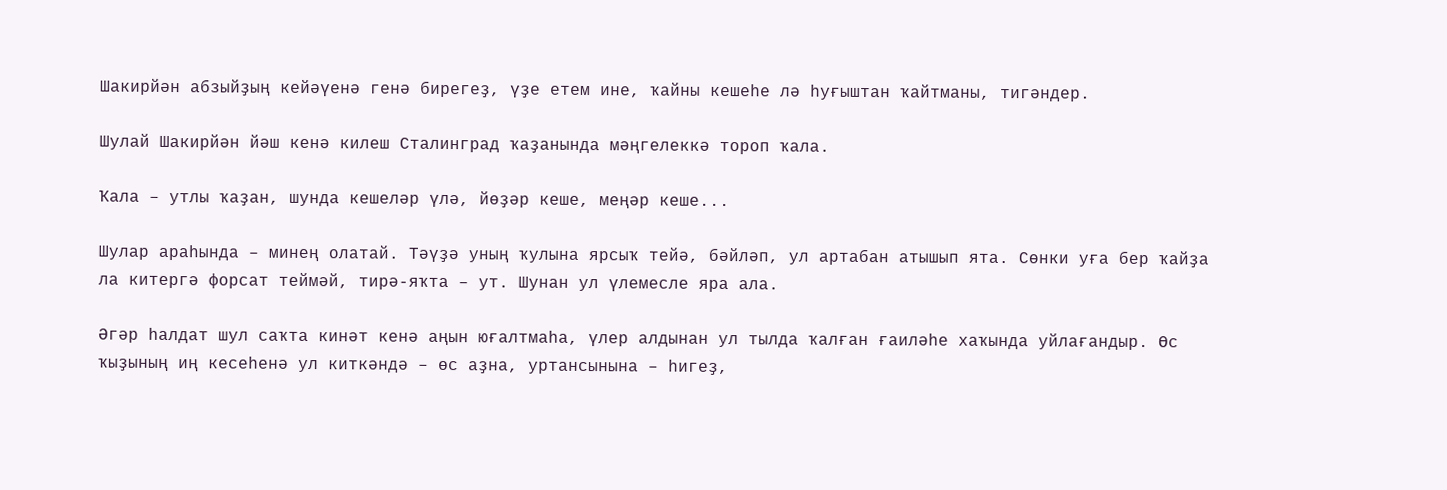Шакирйән абзыйҙың кейәүенә генә бирегеҙ, үҙе етем ине, ҡайны кешеһе лә һуғыштан ҡайтманы, тигәндер.

Шулай Шакирйән йәш кенә килеш Сталинград ҡаҙанында мәңгелеккә тороп ҡала.

Ҡала – утлы ҡаҙан, шунда кешеләр үлә, йөҙәр кеше, меңәр кеше...

Шулар араһында – минең олатай. Тәүҙә уның ҡулына ярсыҡ тейә, бәйләп, ул артабан атышып ята. Сөнки уға бер ҡайҙа ла китергә форсат теймәй, тирә-яҡта – ут. Шунан ул үлемесле яра ала.

Әгәр һалдат шул саҡта кинәт кенә аңын юғалтмаһа, үлер алдынан ул тылда ҡалған ғаиләһе хаҡында уйлағандыр. Өс ҡыҙының иң кесеһенә ул киткәндә – өс аҙна, уртансынына – һигеҙ,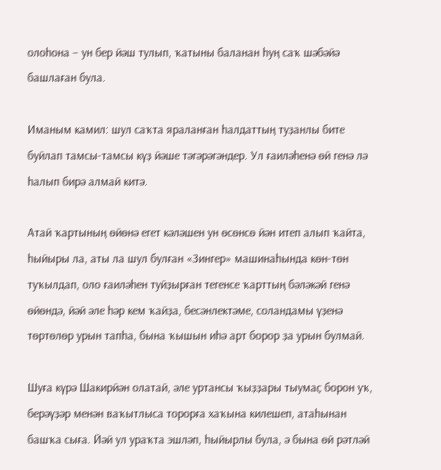олоһона – ун бер йәш тулып, ҡатыны баланан һуң саҡ шәбәйә башлаған була.

Иманым камил: шул саҡта яраланған һалдаттың туҙанлы бите буйлап тамсы-тамсы күҙ йәше тәгәрәгәндер. Ул ғаиләһенә өй генә лә һалып бирә алмай китә.

Атай ҡартының өйөнә егет кәләшен ун өсөнсө йән итеп алып ҡайта, һыйыры ла, аты ла шул булған «Зингер» машинаһында көн-төн туҡылдап, оло ғаиләһен туйҙырған тегенсе ҡарттың бәләкәй генә өйөндә, йәй әле һәр кем ҡайҙа, бесәнлектәме, соландамы үҙенә төртөлөр урын тапһа, бына ҡышын иһә арт борор ҙа урын булмай.

Шуға күрә Шакирйән олатай, әле уртансы ҡыҙҙары тыумаҫ борон уҡ, берәүҙәр менән ваҡытлыса торорға хаҡына килешеп, атаһынан башҡа сыға. Йәй ул ураҡта эшләп, һыйырлы була, ә бына өй рәтләй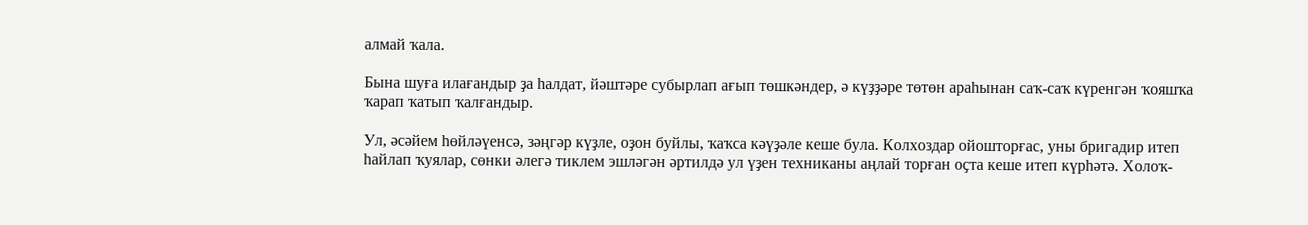алмай ҡала.

Бына шуға илағандыр ҙа һалдат, йәштәре субырлап ағып төшкәндер, ә күҙҙәре төтөн араһынан саҡ-саҡ күренгән ҡояшҡа ҡарап ҡатып ҡалғандыр.

Ул, әсәйем һөйләүенсә, зәңгәр күҙле, оҙон буйлы, ҡаҡса кәүҙәле кеше була. Колхоздар ойошторғас, уны бригадир итеп һайлап ҡуялар, сөнки әлегә тиклем эшләгән әртилдә ул үҙен техниканы аңлай торған оҫта кеше итеп күрһәтә. Холоҡ-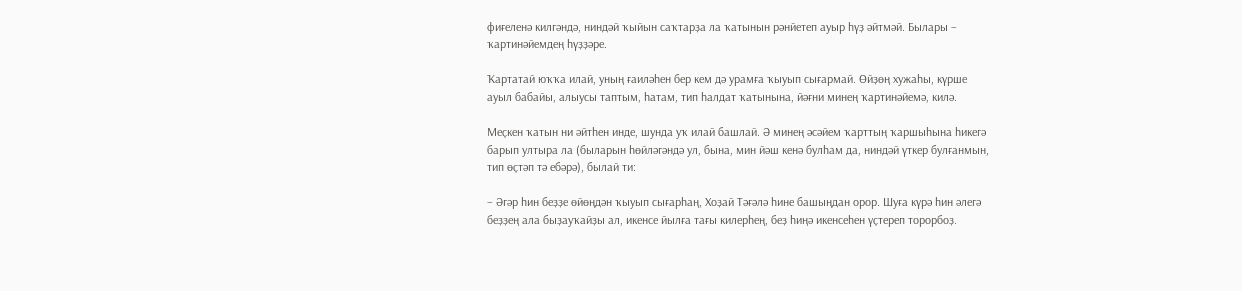фиғеленә килгәндә, ниндәй ҡыйын саҡтарҙа ла ҡатынын рәнйетеп ауыр һүҙ әйтмәй. Былары – ҡартинәйемдең һүҙҙәре.

Ҡартатай юҡҡа илай, уның ғаиләһен бер кем дә урамға ҡыуып сығармай. Өйҙөң хужаһы, күрше ауыл бабайы, алыусы таптым, һатам, тип һалдат ҡатынына, йәғни минең ҡартинәйемә, килә.

Меҫкен ҡатын ни әйтһен инде, шунда уҡ илай башлай. Ә минең әсәйем ҡарттың ҡаршыһына һикегә барып ултыра ла (быларын һөйләгәндә ул, бына, мин йәш кенә булһам да, ниндәй үткер булғанмын, тип өҫтәп тә ебәрә), былай ти:

– Әгәр һин беҙҙе өйөңдән ҡыуып сығарһаң, Хоҙай Тәғәлә һине башыңдан орор. Шуға күрә һин әлегә беҙҙең ала быҙауҡайҙы ал, икенсе йылға тағы килерһең, беҙ һиңә икенсеһен үҫтереп торорбоҙ.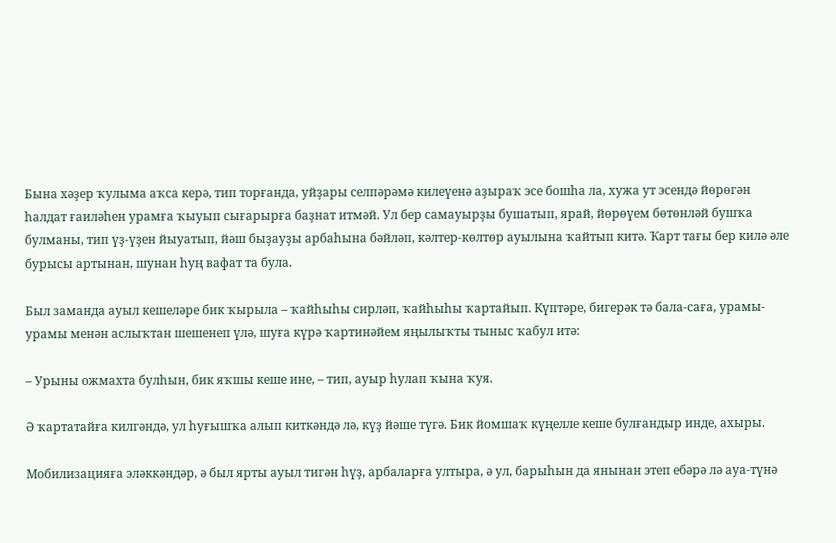Бына хәҙер ҡулыма аҡса керә, тип торғанда, уйҙары селпәрәмә килеүенә аҙыраҡ эсе бошһа ла, хужа ут эсендә йөрөгән һалдат ғаиләһен урамға ҡыуып сығарырға баҙнат итмәй. Ул бер самауырҙы бушатып, ярай, йөрөүем бөтөнләй бушҡа булманы, тип үҙ-үҙен йыуатып, йәш быҙауҙы арбаһына бәйләп, кәлтер-көлтөр ауылына ҡайтып китә. Ҡарт тағы бер килә әле бурысы артынан, шунан һуң вафат та була.

Был заманда ауыл кешеләре бик ҡырыла – ҡайһыһы сирләп, ҡайһыһы ҡартайып. Күптәре, бигерәк тә бала-саға, урамы-урамы менән аслыҡтан шешенеп үлә, шуға күрә ҡартинәйем яңылыҡты тыныс ҡабул итә:

– Урыны ожмахта булһын, бик яҡшы кеше ине, – тип, ауыр һулап ҡына ҡуя.

Ә ҡартатайға килгәндә, ул һуғышҡа алып киткәндә лә, күҙ йәше түгә. Бик йомшаҡ күңелле кеше булғандыр инде, ахыры.

Мобилизацияға эләккәндәр, ә был ярты ауыл тигән һүҙ, арбаларға ултыра, ә ул, барыһын да янынан этеп ебәрә лә ауа-түнә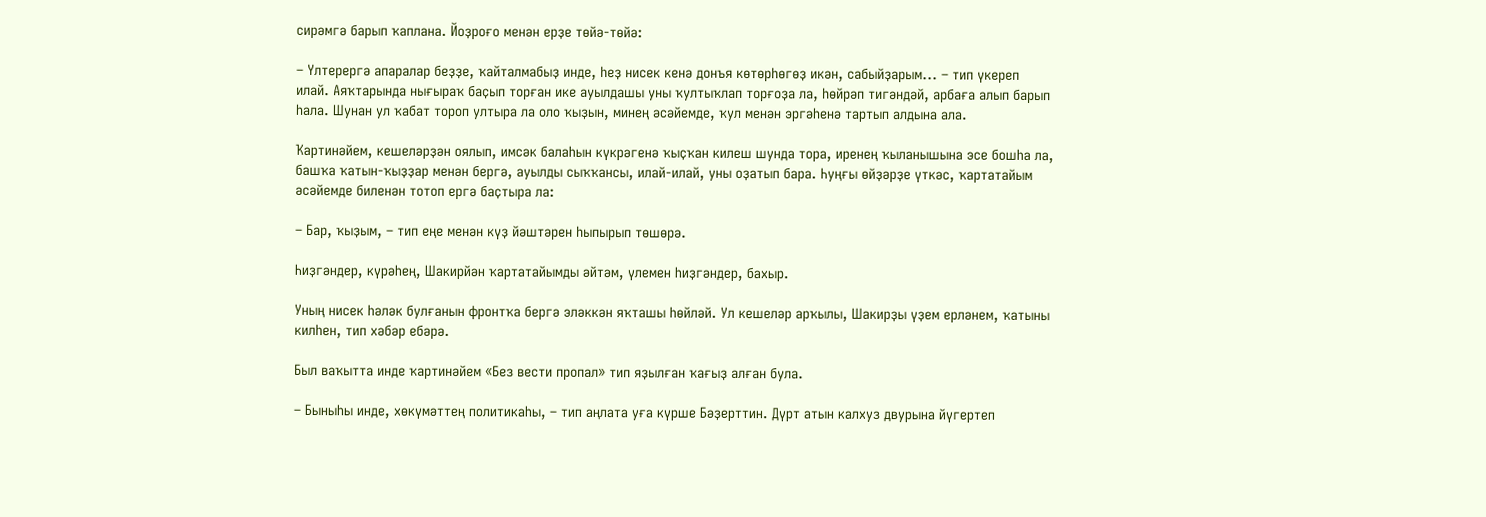сирәмгә барып ҡаплана. Йоҙроғо менән ерҙе төйә-төйә:

– Үлтерергә апаралар беҙҙе, ҡайталмабыҙ инде, һеҙ нисек кенә донъя көтөрһөгөҙ икән, сабыйҙарым... – тип үкереп илай. Аяҡтарында нығыраҡ баҫып торған ике ауылдашы уны ҡултыҡлап торғоҙа ла, һөйрәп тигәндәй, арбаға алып барып һала. Шунан ул ҡабат тороп ултыра ла оло ҡыҙын, минең әсәйемде, ҡул менән эргәһенә тартып алдына ала.

Ҡартинәйем, кешеләрҙән оялып, имсәк балаһын күкрәгенә ҡыҫҡан килеш шунда тора, иренең ҡыланышына эсе бошһа ла, башҡа ҡатын-ҡыҙҙар менән бергә, ауылды сыҡҡансы, илай-илай, уны оҙатып бара. Һуңғы өйҙәрҙе үткәс, ҡартатайым әсәйемде биленән тотоп ергә баҫтыра ла:

– Бар, ҡыҙым, – тип еңе менән күҙ йәштәрен һыпырып төшөрә.

Һиҙгәндер, күрәһең, Шакирйән ҡартатайымды әйтәм, үлемен һиҙгәндер, бахыр.

Уның нисек һәләк булғанын фронтҡа бергә эләккән яҡташы һөйләй. Ул кешеләр арҡылы, Шакирҙы үҙем ерләнем, ҡатыны килһен, тип хәбәр ебәрә.

Был ваҡытта инде ҡартинәйем «Без вести пропал» тип яҙылған ҡағыҙ алған була.

– Быныһы инде, хөкүмәттең политикаһы, – тип аңлата уға күрше Бәҙерттин. Дүрт атын калхуз двурына йүгертеп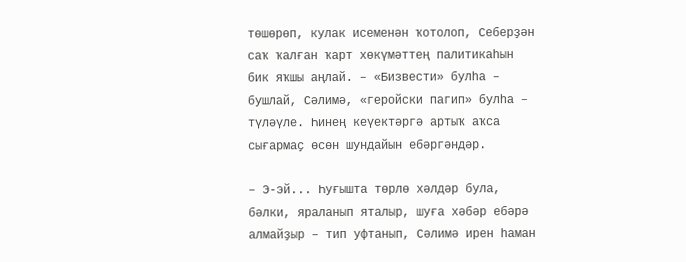төшөрөп, кулак исеменән ҡотолоп, Себерҙән саҡ ҡалған ҡарт хөкүмәттең палитикаһын бик яҡшы аңлай. – «Бизвести» булһа – бушлай, Сәлимә, «геройски пагип» булһа – түләүле. Һинең кеүектәргә артыҡ аҡса сығармаҫ өсөн шундайын ебәргәндәр.

– Э-эй... Һуғышта төрлө хәлдәр була, бәлки, яраланып яталыр, шуға хәбәр ебәрә алмайҙыр – тип уфтанып, Сәлимә ирен һаман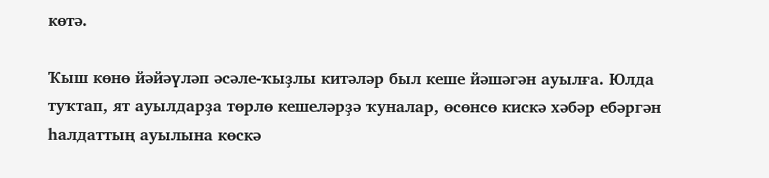көтә.

Ҡыш көнө йәйәүләп әсәле-ҡыҙлы китәләр был кеше йәшәгән ауылға. Юлда туҡтап, ят ауылдарҙа төрлө кешеләрҙә ҡуналар, өсөнсө кискә хәбәр ебәргән һалдаттың ауылына көскә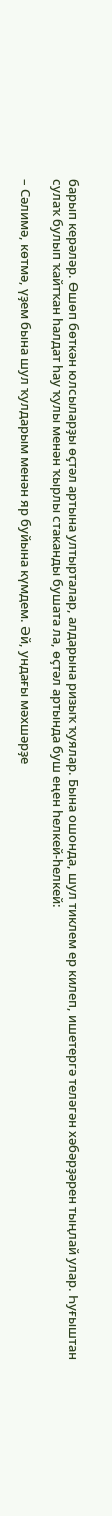барып керәләр. Өшөп бөткән юлсыларҙы өҫтәл артына ултырталар, алдарына ризыҡ ҡуялар. Бына ошонда, шул тиклем ер килеп, ишетергә теләгән хәбәрҙәрен тыңлай улар. Һуғыштан сулаҡ булып ҡайтҡан һалдат һау ҡулы менән ҡырлы стаканды бушата ла, өҫтәл артында буш еңен һелкей-һелкей:

– Сәлимә, көтмә, үҙем бына шул ҡулдарым менән яр буйына күмдем. Әй, ундағы мәхшәрҙе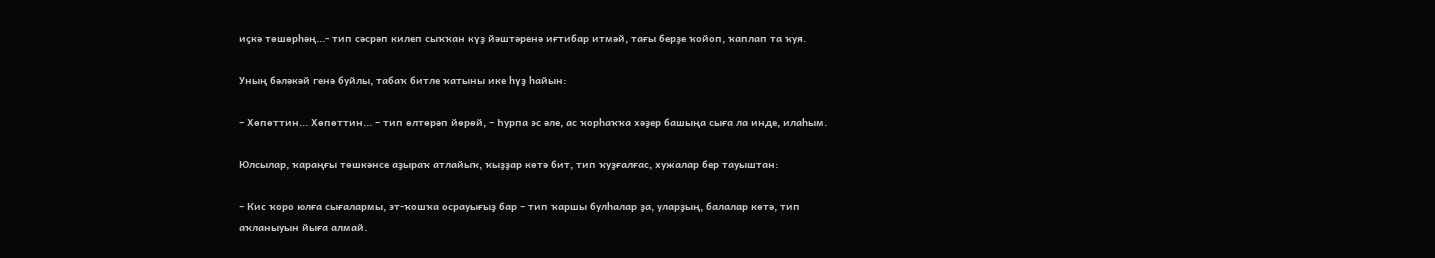иҫкә төшөрһәң...- тип сәсрәп килеп сыҡҡан күҙ йәштәренә иғтибар итмәй, тағы берҙе ҡойоп, ҡаплап та ҡуя.

Уның бәләкәй генә буйлы, табаҡ битле ҡатыны ике һүҙ һайын:

– Хөпөттин... Хөпөттин... – тип өлтөрәп йөрөй, – Һурпа эс әле, ас ҡорһаҡҡа хәҙер башыңа сыға ла инде, илаһым.

Юлсылар, ҡараңғы төшкәнсе аҙыраҡ атлайыҡ, ҡыҙҙар көтә бит, тип ҡуҙғалғас, хужалар бер тауыштан:

– Кис ҡоро юлға сығалармы, эт-ҡошҡа осрауығыҙ бар – тип ҡаршы булһалар ҙа, уларҙың, балалар көтә, тип аҡланыуын йыға алмай.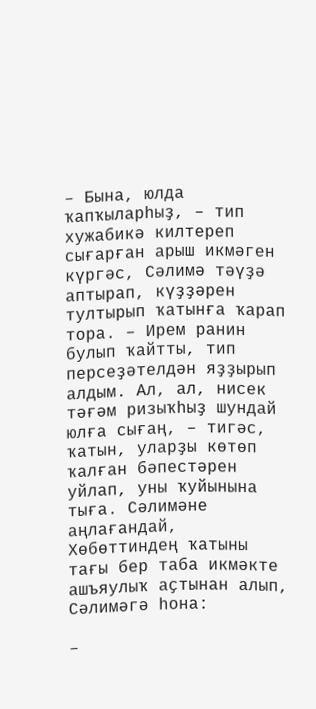– Бына, юлда ҡапҡыларһыҙ, – тип хужабикә килтереп сығарған арыш икмәген күргәс, Сәлимә тәүҙә аптырап, күҙҙәрен тултырып ҡатынға ҡарап тора. – Ирем ранин булып ҡайтты, тип персеҙәтелдән яҙҙырып алдым. Ал, ал, нисек тәғәм ризыҡһыҙ шундай юлға сығаң, – тигәс, ҡатын, уларҙы көтөп ҡалған бәпестәрен уйлап, уны ҡуйынына тыға. Сәлимәне аңлағандай, Хөбөттиндең ҡатыны тағы бер таба икмәкте ашъяулыҡ аҫтынан алып, Сәлимәгә һона:

–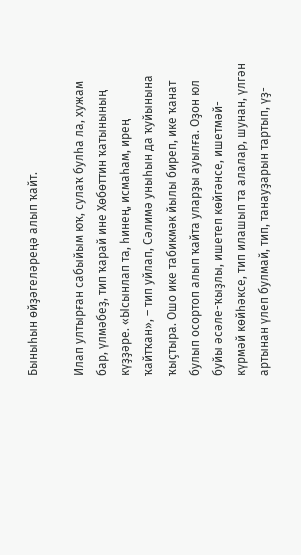Быныһын өйҙәгеләреңә алып ҡайт.

Илап ултырған сабыйым юҡ, сулаҡ булһа ла, хужам бар, үлмәбеҙ, тип ҡарай ине Хөбөттин ҡатынының күҙҙәре. «Ысынлап та, һинең, исмаһам, ирең ҡайтҡан», – тип уйлап, Сәлимә уныһын да ҡуйынына ҡыҫтыра. Ошо ике табикмәк йылы биреп, ике ҡанат булып осортоп алып ҡайта уларҙы ауылға. Оҙон юл буйы әсәле-ҡыҙлы, ишетеп көйгәнсе, ишетмәй-күрмәй көйһәксе, тип илашып та алалар, шунан, үлгән артынан үлеп булмай, тип, танауҙарын тартып, үҙ-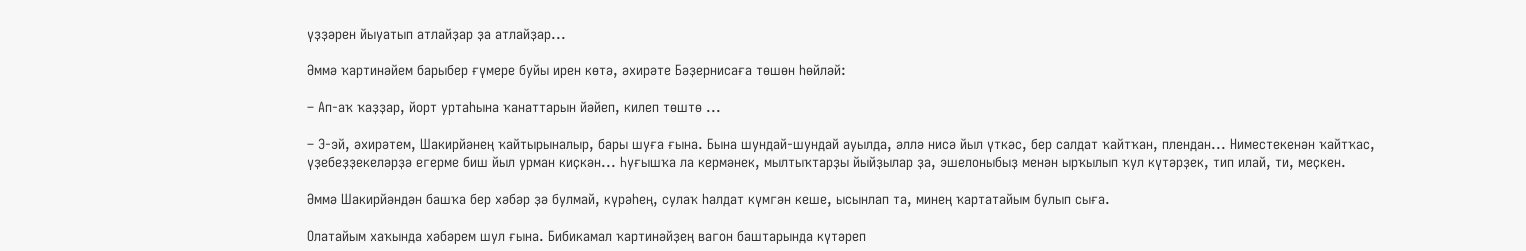үҙҙәрен йыуатып атлайҙар ҙа атлайҙар...

Әммә ҡартинәйем барыбер ғүмере буйы ирен көтә, әхирәте Бәҙернисаға төшөн һөйләй:

– Ап-аҡ ҡаҙҙар, йорт уртаһына ҡанаттарын йәйеп, килеп төштө ...

– Э-эй, әхирәтем, Шакирйәнең ҡайтырыналыр, бары шуға ғына. Бына шундай-шундай ауылда, әллә нисә йыл үткәс, бер салдат ҡайтҡан, плендан... Ниместекенән ҡайтҡас, үҙебеҙҙекеләрҙә егерме биш йыл урман киҫкән... Һуғышҡа ла кермәнек, мылтыҡтарҙы йыйҙылар ҙа, эшелоныбыҙ менән ырҡылып ҡул күтәрҙек, тип илай, ти, меҫкен.

Әммә Шакирйәндән башҡа бер хәбәр ҙә булмай, күрәһең, сулаҡ һалдат күмгән кеше, ысынлап та, минең ҡартатайым булып сыға.

Олатайым хаҡында хәбәрем шул ғына. Бибикамал ҡартинәйҙең вагон баштарында күтәреп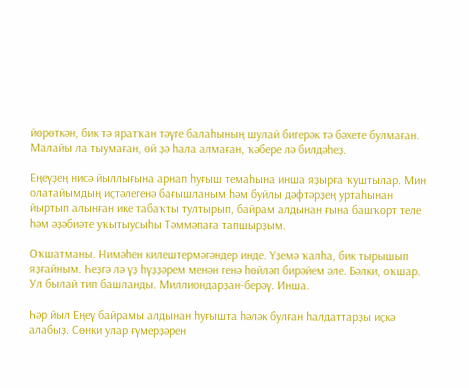йөрөткән, бик тә яратҡан тәүге балаһының шулай бигерәк тә бәхете булмаған. Малайы ла тыумаған, өй ҙә һала алмаған, ҡәбере лә билдәһеҙ.

Еңеүҙең нисә йыллығына арнап һуғыш темаһына инша яҙырға ҡуштылар. Мин олатайымдың иҫтәлегенә бағышланым һәм буйлы дәфтәрҙең уртаһынан йыртып алынған ике табаҡты тултырып, байрам алдынан ғына башҡорт теле һәм әҙәбиәте уҡытыусыһы Тәммәпаға тапшырҙым.

Оҡшатманы. Нимәһен килештермәгәндер инде. Үҙемә ҡалһа, бик тырышып яҙғайным. Һеҙгә лә үҙ һүҙҙәрем менән генә һөйләп бирәйем әле. Бәлки, оҡшар. Ул былай тип башланды. Миллиондарҙан-берәү. Инша.

Һәр йыл Еңеү байрамы алдынан һуғышта һәләк булған һалдаттарҙы иҫкә алабыҙ. Сөнки улар ғүмерҙәрен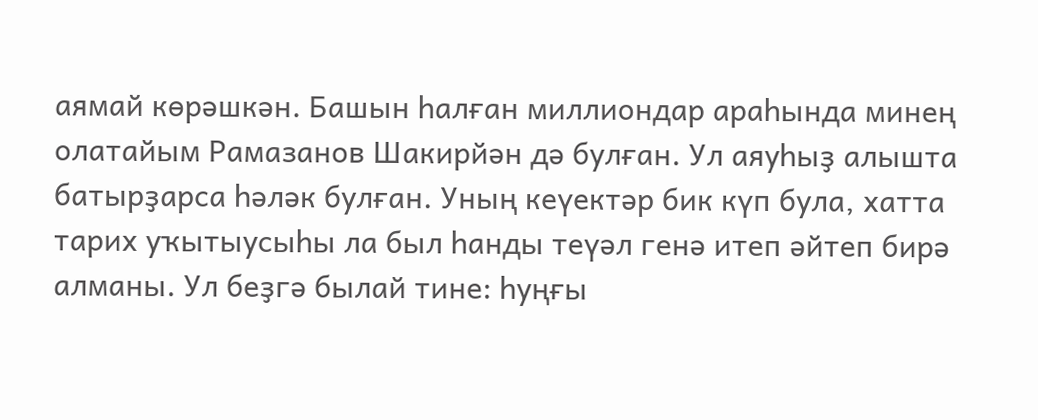аямай көрәшкән. Башын һалған миллиондар араһында минең олатайым Рамазанов Шакирйән дә булған. Ул аяуһыҙ алышта батырҙарса һәләк булған. Уның кеүектәр бик күп була, хатта тарих уҡытыусыһы ла был һанды теүәл генә итеп әйтеп бирә алманы. Ул беҙгә былай тине: һуңғы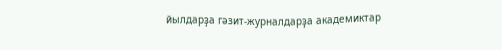йылдарҙа гәзит-журналдарҙа академиктар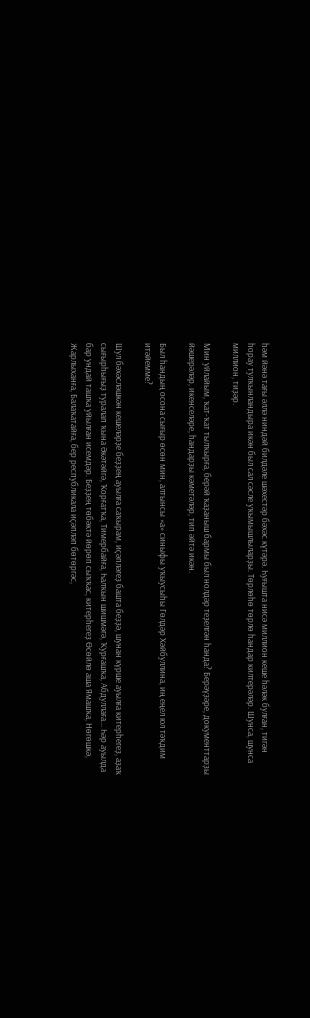һәм йәнә тағы әллә ниндәй билдәле шәхестәр бәхәс күтәрә. Һуғышта нисә миллион кеше һәләк булған, тигән һорау тулҡынландыра икән был сал сәсле уҡымышлыларҙы. Төрлөһө төрлө һандар килтерәләр. Шунса, шунса миллион, тиҙәр.

Мин уйлайым, ҡат-ҡат тылҡырға, берәй ҡаҙаныш бармы был нолдәр теҙелгән һанда? Берәүҙәре, документтарҙы йәшерәләр, икенселәре, һандарҙы кәметәләр, тип әйтә икән.

Был һандың осона сығыр өсөн мин, алтынсы «а» синыфы уҡыусыһы Гөлдәр Хәйбуллина, иң еңел юл тәҡдим итәйемме?

Шул бәхәсләшкән кешеләрҙе беҙҙең ауылға саҡырам, иҫәпләгеҙ башта беҙҙә, шунан күрше ауылға китерһегеҙ, аҙаҡ сығырһығыҙ туралап ҡына Әкәтәйгә, Ҡорғатҡа, Тимербайға, Һалҡын шишмәгә, Ҡурғашҡа, Абдуллаға... Һәр ауылда бар ундай ташҡа уйылған исемдәр. Беҙҙең төбәктә йөрөп сыҡҡас, китерһегеҙ Өсөйлө аша Ямашҡа, Нөгөшкә, Жарлыханға, Балаҡатайға, бер республикала иҫәпләп бөтөргәс,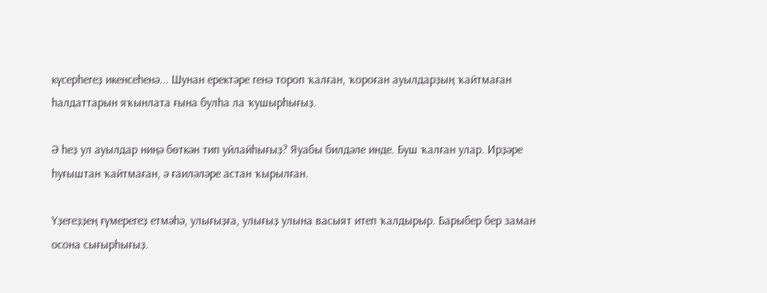күсерһегеҙ икенсеһенә... Шунан еректәре генә тороп ҡалған, ҡороған ауылдарҙың ҡайтмаған һалдаттарын яҡынлата ғына булһа ла ҡушырһығыҙ.

Ә һеҙ ул ауылдар ниңә бөткән тип уйлайһығыҙ? Яуабы билдәле инде. Буш ҡалған улар. Ирҙәре һуғыштан ҡайтмаған, ә ғаиләләре астан ҡырылған.

Үҙегеҙҙең ғүмерегеҙ етмәһә, улығыҙға, улығыҙ улына васыят итеп ҡалдырыр. Барыбер бер заман осона сығырһығыҙ.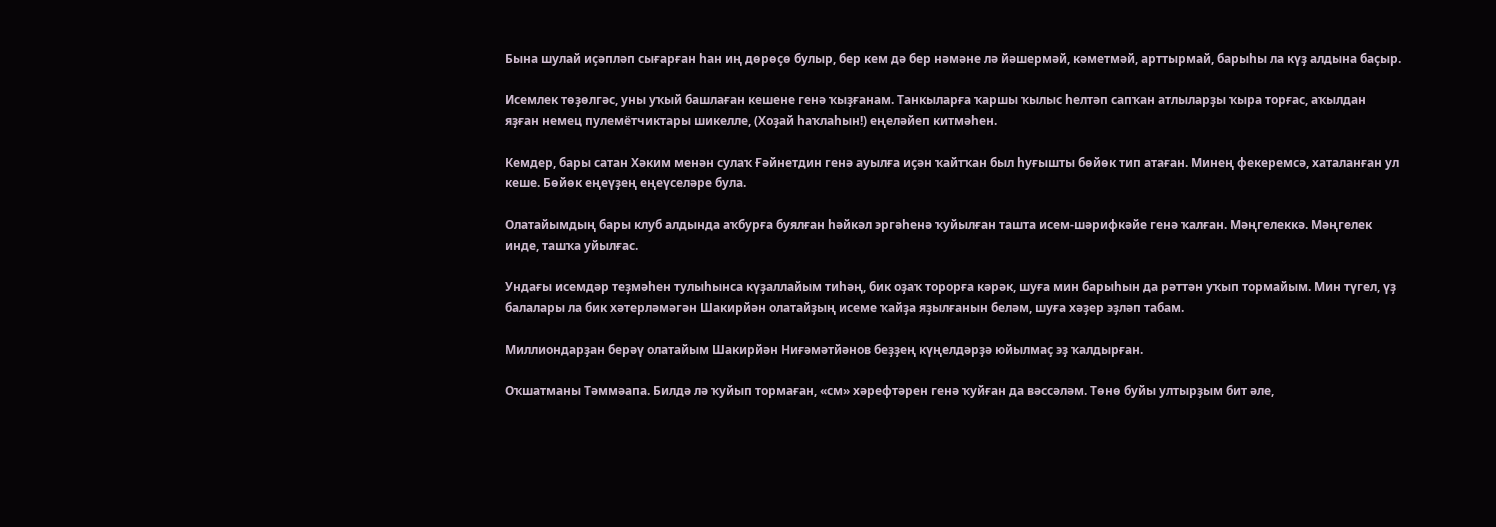Бына шулай иҫәпләп сығарған һан иң дөрөҫө булыр, бер кем дә бер нәмәне лә йәшермәй, кәметмәй, арттырмай, барыһы ла күҙ алдына баҫыр.

Исемлек төҙөлгәс, уны уҡый башлаған кешене генә ҡыҙғанам. Танкыларға ҡаршы ҡылыс һелтәп сапҡан атлыларҙы ҡыра торғас, аҡылдан яҙған немец пулемётчиктары шикелле, (Хоҙай һаҡлаһын!) еңеләйеп китмәһен.

Кемдер, бары сатан Хәким менән сулаҡ Ғәйнетдин генә ауылға иҫән ҡайтҡан был һуғышты бөйөк тип атаған. Минең фекеремсә, хаталанған ул кеше. Бөйөк еңеүҙең еңеүселәре була.

Олатайымдың бары клуб алдында аҡбурға буялған һәйкәл эргәһенә ҡуйылған ташта исем-шәрифкәйе генә ҡалған. Мәңгелеккә. Мәңгелек инде, ташҡа уйылғас.

Ундағы исемдәр теҙмәһен тулыһынса күҙаллайым тиһәң, бик оҙаҡ торорға кәрәк, шуға мин барыһын да рәттән уҡып тормайым. Мин түгел, үҙ балалары ла бик хәтерләмәгән Шакирйән олатайҙың исеме ҡайҙа яҙылғанын беләм, шуға хәҙер эҙләп табам.

Миллиондарҙан берәү олатайым Шакирйән Ниғәмәтйәнов беҙҙең күңелдәрҙә юйылмаҫ эҙ ҡалдырған.

Оҡшатманы Тәммәапа. Билдә лә ҡуйып тормаған, «см» хәрефтәрен генә ҡуйған да вәссәләм. Төнө буйы ултырҙым бит әле,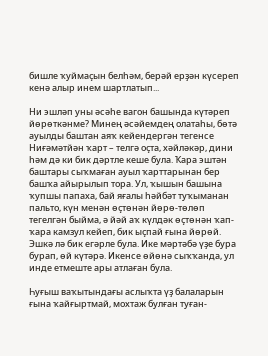бишле ҡуймаҫын белһәм, берәй ерҙән күсереп кенә алыр инем шартлатып...

Ни эшләп уны әсәһе вагон башында күтәреп йөрөткәнме? Минең әсәйемдең олатаһы, бөтә ауылды баштан аяҡ кейендергән тегенсе Ниғәмәтйән ҡарт – телгә оҫта, хәйләкәр, дини һәм дә ки бик дәртле кеше була. Ҡара эштән баштары сыҡмаған ауыл ҡарттарынан бер башҡа айырылып тора. Ул, ҡышын башына ҡупшы папаха, бай яғалы һәйбәт туҡыманан пальто, күн менән өҫтөнән йөрө-төлөп тегелгән быйма, ә йәй аҡ күлдәк өҫтөнән ҡап-ҡара камзул кейеп, бик ыҫпай ғына йөрөй. Эшкә лә бик егәрле була. Ике мәртәбә үҙе бура бурап, өй күтәрә. Икенсе өйөнә сыҡҡанда, ул инде етмеште ары атлаған була.

Һуғыш ваҡытындағы аслыҡта үҙ балаларын ғына ҡайғыртмай, мохтаж булған туған-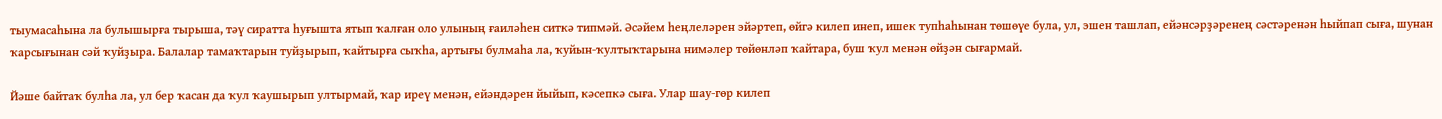тыумасаһына ла булышырға тырыша, тәү сиратта һуғышта ятып ҡалған оло улының ғаиләһен ситкә типмәй. Әсәйем һеңлеләрен эйәртеп, өйгә килеп инеп, ишек тупһаһынан төшөүе була, ул, эшен ташлап, ейәнсәрҙәренең сәстәренән һыйпап сыға, шунан ҡарсығынан сәй ҡуйҙыра. Балалар тамаҡтарын туйҙырып, ҡайтырға сыҡһа, артығы булмаһа ла, ҡуйын-ҡултыҡтарына нимәлер төйөнләп ҡайтара, буш ҡул менән өйҙән сығармай.

Йәше байтаҡ булһа ла, ул бер ҡасан да ҡул ҡаушырып ултырмай, ҡар иреү менән, ейәндәрен йыйып, кәсепкә сыға. Улар шау-гөр килеп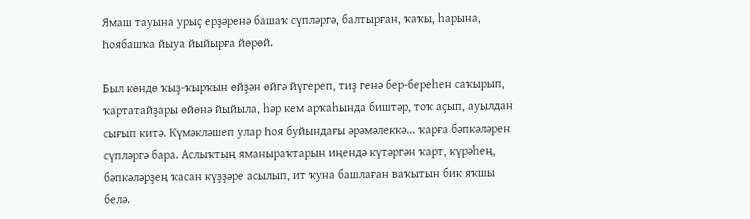Ямаш тауына урыҫ ерҙәренә башаҡ сүпләргә, балтырған, ҡаҡы, һарына, Һоябашҡа йыуа йыйырға йөрөй.

Был көндө ҡыҙ-ҡырҡын өйҙән өйгә йүгереп, тиҙ генә бер-береһен саҡырып, ҡартатайҙары өйөнә йыйыла, һәр кем арҡаһында биштәр, тоҡ аҫып, ауылдан сығып китә. Күмәкләшеп улар Һоя буйындағы әрәмәлеккә... ҡарға бәпкәләрен сүпләргә бара. Аслыҡтың яманыраҡтарын иңендә күтәргән ҡарт, күрәһең, бәпкәләрҙең ҡасан күҙҙәре асылып, ит ҡуна башлаған ваҡытын бик яҡшы белә.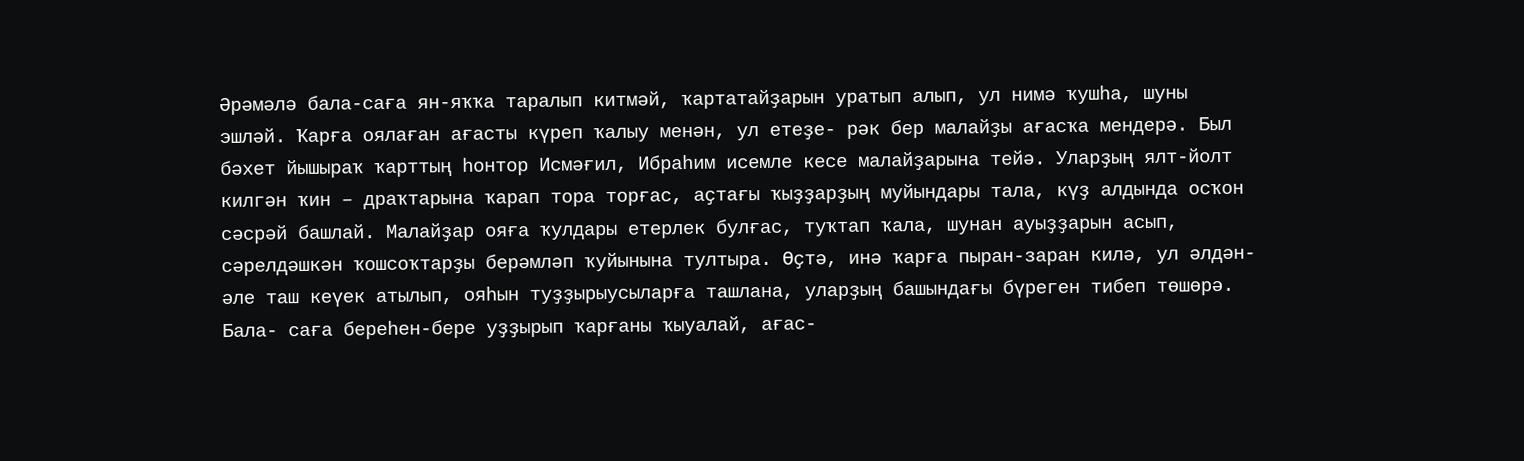Әрәмәлә бала-саға ян-яҡҡа таралып китмәй, ҡартатайҙарын уратып алып, ул нимә ҡушһа, шуны эшләй. Ҡарға оялаған ағасты күреп ҡалыу менән, ул етеҙе- рәк бер малайҙы ағасҡа мендерә. Был бәхет йышыраҡ ҡарттың һонтор Исмәғил, Ибраһим исемле кесе малайҙарына тейә. Уларҙың ялт-йолт килгән ҡин – драҡтарына ҡарап тора торғас, аҫтағы ҡыҙҙарҙың муйындары тала, күҙ алдында осҡон сәсрәй башлай. Малайҙар ояға ҡулдары етерлек булғас, туҡтап ҡала, шунан ауыҙҙарын асып, сәрелдәшкән ҡошсоҡтарҙы берәмләп ҡуйынына тултыра. Өҫтә, инә ҡарға пыран-заран килә, ул әлдән-әле таш кеүек атылып, ояһын туҙҙырыусыларға ташлана, уларҙың башындағы бүреген тибеп төшөрә. Бала- саға береһен-бере уҙҙырып ҡарғаны ҡыуалай, ағас-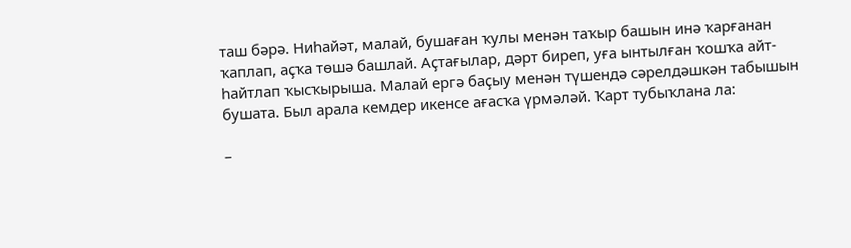таш бәрә. Ниһайәт, малай, бушаған ҡулы менән таҡыр башын инә ҡарғанан ҡаплап, аҫҡа төшә башлай. Аҫтағылар, дәрт биреп, уға ынтылған ҡошҡа айт-һайтлап ҡысҡырыша. Малай ергә баҫыу менән түшендә сәрелдәшкән табышын бушата. Был арала кемдер икенсе ағасҡа үрмәләй. Ҡарт тубыҡлана ла:

–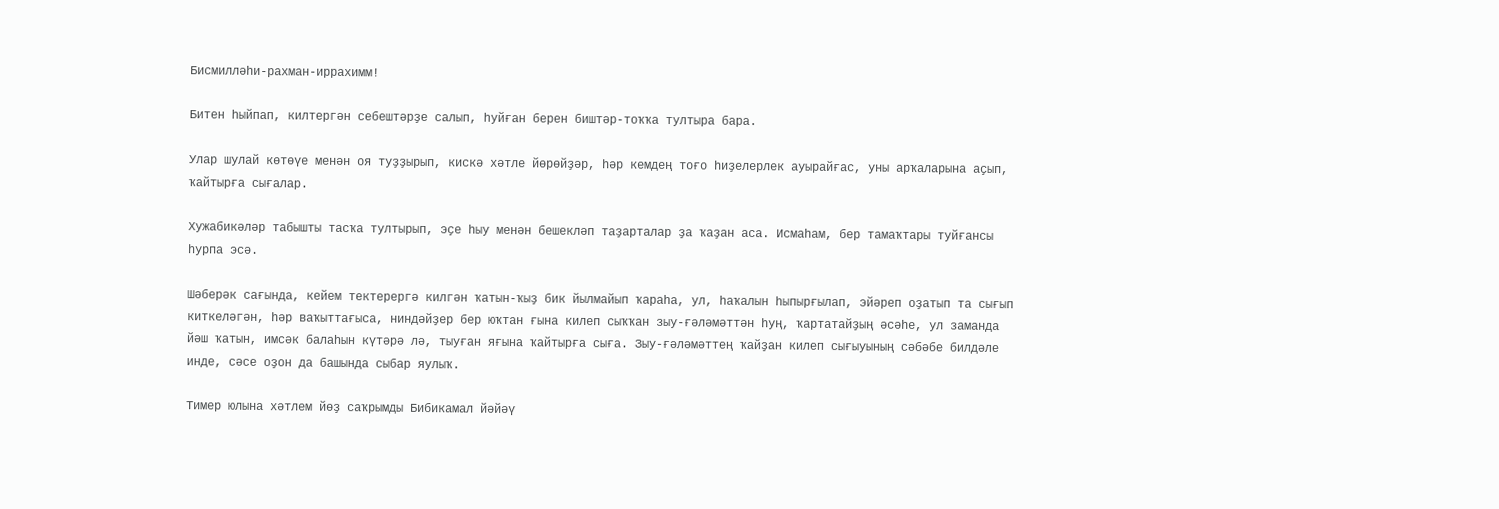Бисмилләһи-рахман-иррахимм!

Битен һыйпап, килтергән себештәрҙе салып, һуйған берен биштәр-тоҡҡа тултыра бара.

Улар шулай көтөүе менән оя туҙҙырып, кискә хәтле йөрөйҙәр, һәр кемдең тоғо һиҙелерлек ауырайғас, уны арҡаларына аҫып, ҡайтырға сығалар.

Хужабикәләр табышты тасҡа тултырып, эҫе һыу менән бешекләп таҙарталар ҙа ҡаҙан аса. Исмаһам, бер тамаҡтары туйғансы һурпа эсә.

Шәберәк сағында, кейем тектерергә килгән ҡатын-ҡыҙ бик йылмайып ҡараһа, ул, һаҡалын һыпырғылап, эйәреп оҙатып та сығып киткеләгән, һәр ваҡыттағыса, ниндәйҙер бер юҡтан ғына килеп сыҡҡан зыу-ғәләмәттән һуң, ҡартатайҙың әсәһе, ул заманда йәш ҡатын, имсәк балаһын күтәрә лә, тыуған яғына ҡайтырға сыға. Зыу-ғәләмәттең ҡайҙан килеп сығыуының сәбәбе билдәле инде, сәсе оҙон да башында сыбар яулыҡ.

Тимер юлына хәтлем йөҙ саҡрымды Бибикамал йәйәү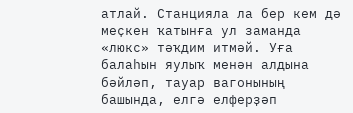атлай. Станцияла ла бер кем дә меҫкен ҡатынға ул заманда «люкс» тәҡдим итмәй. Уға балаһын яулыҡ менән алдына бәйләп, тауар вагонының башында, елгә елферҙәп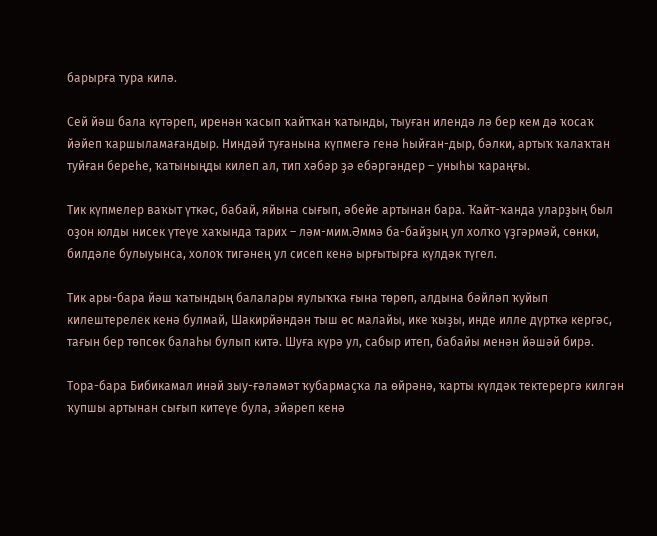барырға тура килә.

Сей йәш бала күтәреп, иренән ҡасып ҡайтҡан ҡатынды, тыуған илендә лә бер кем дә ҡосаҡ йәйеп ҡаршыламағандыр. Ниндәй туғанына күпмегә генә һыйған-дыр, бәлки, артыҡ ҡалаҡтан туйған береһе, ҡатыныңды килеп ал, тип хәбәр ҙә ебәргәндер – уныһы ҡараңғы.

Тик күпмелер ваҡыт үткәс, бабай, яйына сығып, әбейе артынан бара. Ҡайт-ҡанда уларҙың был оҙон юлды нисек үтеүе хаҡында тарих – ләм-мим.Әммә ба-байҙың ул холҡо үҙгәрмәй, сөнки, билдәле булыуынса, холоҡ тигәнең ул сисеп кенә ырғытырға күлдәк түгел.

Тик ары-бара йәш ҡатындың балалары яулыҡҡа ғына төрөп, алдына бәйләп ҡуйып килештерелек кенә булмай, Шакирйәндән тыш өс малайы, ике ҡыҙы, инде илле дүрткә кергәс, тағын бер төпсөк балаһы булып китә. Шуға күрә ул, сабыр итеп, бабайы менән йәшәй бирә.

Тора-бара Бибикамал инәй зыу-ғәләмәт ҡубармаҫҡа ла өйрәнә, ҡарты күлдәк тектерергә килгән ҡупшы артынан сығып китеүе була, эйәреп кенә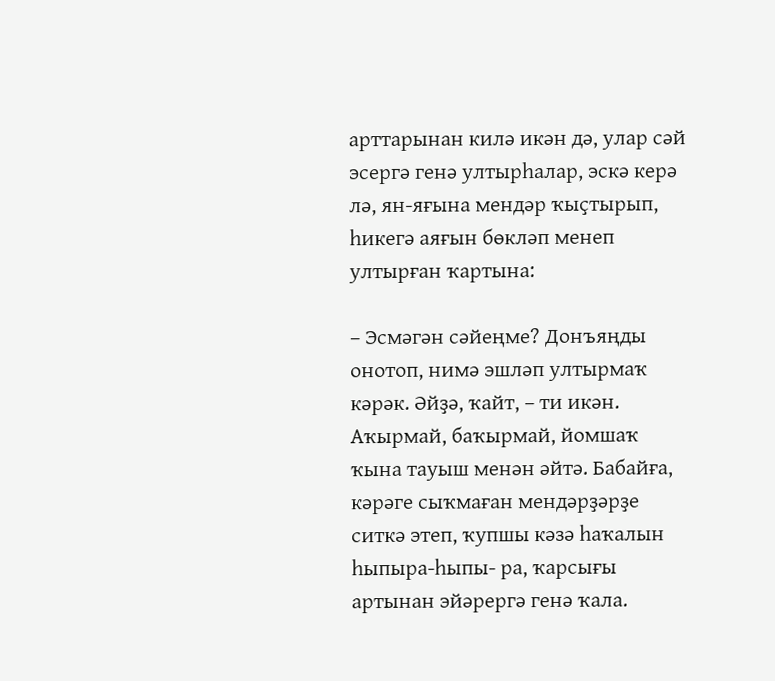арттарынан килә икән дә, улар сәй эсергә генә ултырһалар, эскә керә лә, ян-яғына мендәр ҡыҫтырып, һикегә аяғын бөкләп менеп ултырған ҡартына:

– Эсмәгән сәйеңме? Донъяңды онотоп, нимә эшләп ултырмаҡ кәрәк. Әйҙә, ҡайт, – ти икән. Аҡырмай, баҡырмай, йомшаҡ ҡына тауыш менән әйтә. Бабайға, кәрәге сыҡмаған мендәрҙәрҙе ситкә этеп, ҡупшы кәзә һаҡалын һыпыра-һыпы- ра, ҡарсығы артынан эйәрергә генә ҡала.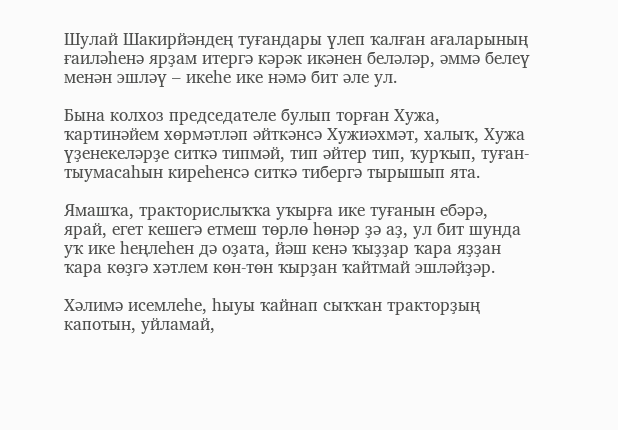Шулай Шакирйәндең туғандары үлеп ҡалған ағаларының ғаиләһенә ярҙам итергә кәрәк икәнен беләләр, әммә белеү менән эшләү – икеһе ике нәмә бит әле ул.

Бына колхоз председателе булып торған Хужа, ҡартинәйем хөрмәтләп әйткәнсә Хужиәхмәт, халыҡ, Хужа үҙенекеләрҙе ситкә типмәй, тип әйтер тип, ҡурҡып, туған-тыумасаһын киреһенсә ситкә тибергә тырышып ята.

Ямашҡа, тракторислыҡҡа уҡырға ике туғанын ебәрә, ярай, егет кешегә етмеш төрлө һөнәр ҙә аҙ, ул бит шунда уҡ ике һеңлеһен дә оҙата, йәш кенә ҡыҙҙар ҡара яҙҙан ҡара көҙгә хәтлем көн-төн ҡырҙан ҡайтмай эшләйҙәр.

Хәлимә исемлеһе, һыуы ҡайнап сыҡҡан тракторҙың капотын, уйламай,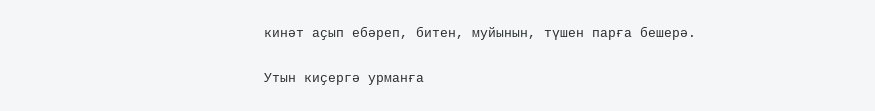кинәт аҫып ебәреп, битен, муйынын, түшен парға бешерә.

Утын киҫергә урманға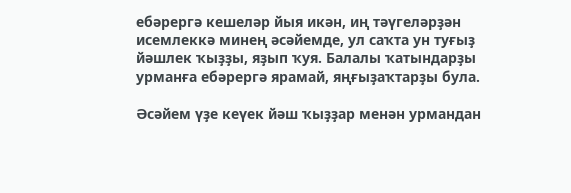ебәрергә кешеләр йыя икән, иң тәүгеләрҙән исемлеккә минең әсәйемде, ул саҡта ун туғыҙ йәшлек ҡыҙҙы, яҙып ҡуя. Балалы ҡатындарҙы урманға ебәрергә ярамай, яңғыҙаҡтарҙы була.

Әсәйем үҙе кеүек йәш ҡыҙҙар менән урмандан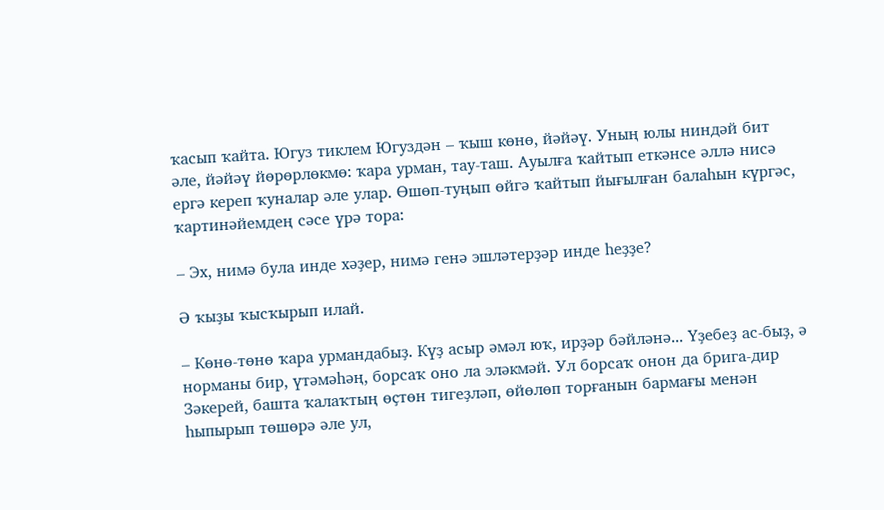ҡасып ҡайта. Югуз тиклем Югуздән – ҡыш көнө, йәйәү. Уның юлы ниндәй бит әле, йәйәү йөрөрлөкмө: ҡара урман, тау-таш. Ауылға ҡайтып еткәнсе әллә нисә ергә кереп ҡуналар әле улар. Өшөп-туңып өйгә ҡайтып йығылған балаһын күргәс, ҡартинәйемдең сәсе үрә тора:

– Эх, нимә була инде хәҙер, нимә генә эшләтерҙәр инде һеҙҙе?

Ә ҡыҙы ҡысҡырып илай.

– Көнө-төнө ҡара урмандабыҙ. Күҙ асыр әмәл юҡ, ирҙәр бәйләнә... Үҙебеҙ ас-быҙ, ә норманы бир, үтәмәһәң, борсаҡ оно ла эләкмәй. Ул борсаҡ онон да брига-дир Зәкерей, башта ҡалаҡтың өҫтөн тигеҙләп, өйөлөп торғанын бармағы менән һыпырып төшөрә әле ул,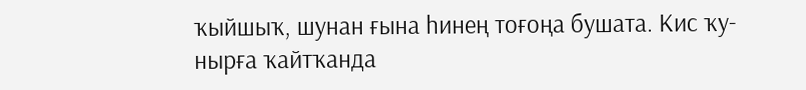ҡыйшыҡ, шунан ғына һинең тоғоңа бушата. Кис ҡу-нырға ҡайтҡанда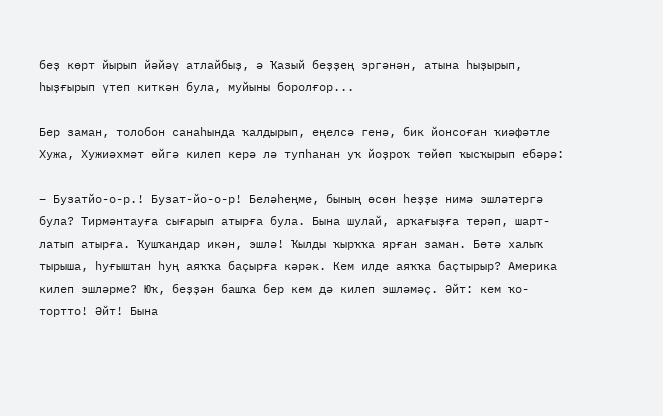беҙ көрт йырып йәйәү атлайбыҙ, ә Ҡазый беҙҙең эргәнән, атына һыҙырып, һыҙғырып үтеп киткән була, муйыны боролғор...

Бер заман, толобон санаһында ҡалдырып, еңелсә генә, бик йонсоған ҡиәфәтле Хужа, Хужиәхмәт өйгә килеп керә лә тупһанан уҡ йоҙроҡ төйөп ҡысҡырып ебәрә:

– Бузатйо-о-р.! Бузат-йо-о-р! Беләһеңме, бының өсөн һеҙҙе нимә эшләтергә була? Тирмәнтауға сығарып атырға була. Бына шулай, арҡағыҙға терәп, шарт-латып атырға. Ҡушҡандар икән, эшлә! Ҡылды ҡырҡҡа ярған заман. Бөтә халыҡ тырыша, һуғыштан һуң аяҡҡа баҫырға кәрәк. Кем илде аяҡҡа баҫтырыр? Америка килеп эшләрме? Юҡ, беҙҙән башҡа бер кем дә килеп эшләмәҫ. Әйт: кем ҡо- тортто! Әйт! Бына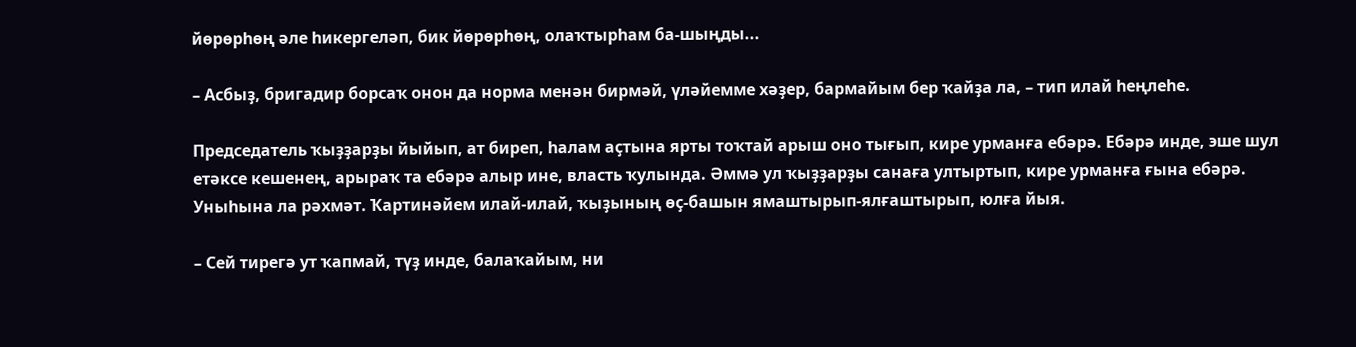йөрөрһөң әле һикергеләп, бик йөрөрһөң, олаҡтырһам ба-шыңды...

– Асбыҙ, бригадир борсаҡ онон да норма менән бирмәй, үләйемме хәҙер, бармайым бер ҡайҙа ла, – тип илай һеңлеһе.

Председатель ҡыҙҙарҙы йыйып, ат биреп, һалам аҫтына ярты тоҡтай арыш оно тығып, кире урманға ебәрә. Ебәрә инде, эше шул етәксе кешенең, арыраҡ та ебәрә алыр ине, власть ҡулында. Әммә ул ҡыҙҙарҙы санаға ултыртып, кире урманға ғына ебәрә. Уныһына ла рәхмәт. Ҡартинәйем илай-илай, ҡыҙының өҫ-башын ямаштырып-ялғаштырып, юлға йыя.

– Сей тирегә ут ҡапмай, түҙ инде, балаҡайым, ни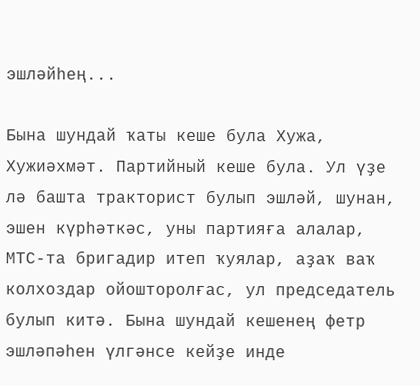эшләйһең...

Бына шундай ҡаты кеше була Хужа, Хужиәхмәт. Партийный кеше була. Ул үҙе лә башта тракторист булып эшләй, шунан, эшен күрһәткәс, уны партияға алалар, МТС-та бригадир итеп ҡуялар, аҙаҡ ваҡ колхоздар ойошторолғас, ул председатель булып китә. Бына шундай кешенең фетр эшләпәһен үлгәнсе кейҙе инде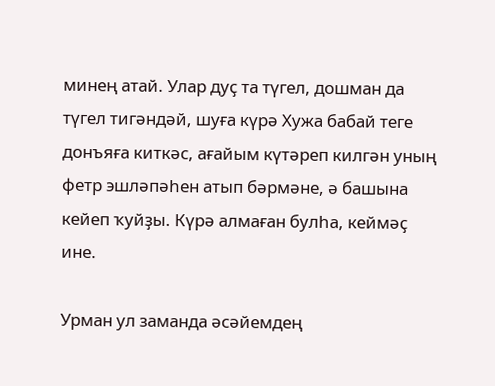минең атай. Улар дуҫ та түгел, дошман да түгел тигәндәй, шуға күрә Хужа бабай теге донъяға киткәс, ағайым күтәреп килгән уның фетр эшләпәһен атып бәрмәне, ә башына кейеп ҡуйҙы. Күрә алмаған булһа, кеймәҫ ине.

Урман ул заманда әсәйемдең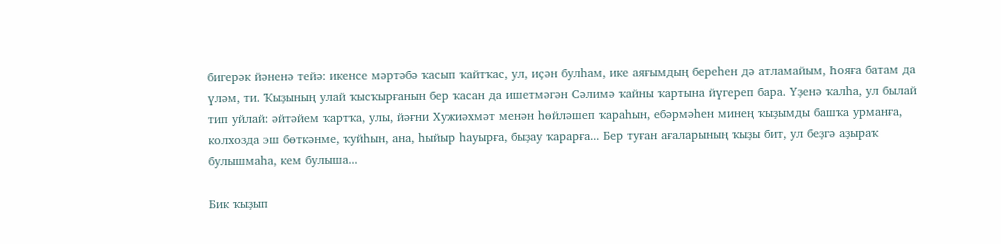бигерәк йәненә тейә: икенсе мәртәбә ҡасып ҡайтҡас, ул, иҫән булһам, ике аяғымдың береһен дә атламайым, Һояға батам да үләм, ти. Ҡыҙының улай ҡысҡырғанын бер ҡасан да ишетмәгән Сәлимә ҡайны ҡартына йүгереп бара. Үҙенә ҡалһа, ул былай тип уйлай: әйтәйем ҡартҡа, улы, йәғни Хужиәхмәт менән һөйләшеп ҡараһын, ебәрмәһен минең ҡыҙымды башҡа урманға, колхозда эш бөткәнме, ҡуйһын, ана, һыйыр һауырға, быҙау ҡарарға... Бер туған ағаларының ҡыҙы бит, ул беҙгә аҙыраҡ булышмаһа, кем булыша...

Бик ҡыҙып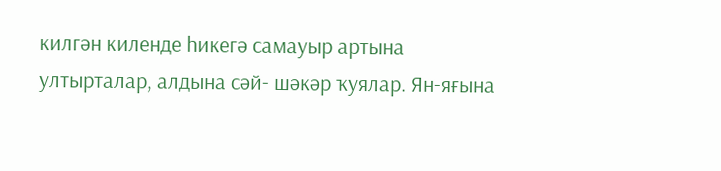килгән киленде һикегә самауыр артына ултырталар, алдына сәй- шәкәр ҡуялар. Ян-яғына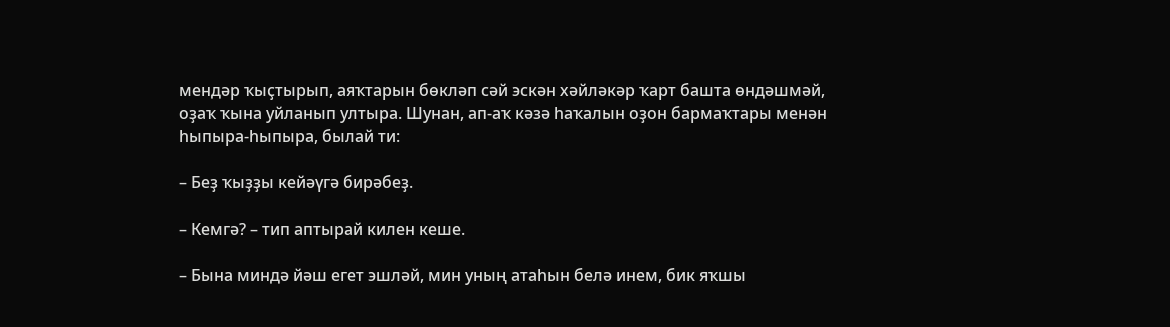мендәр ҡыҫтырып, аяҡтарын бөкләп сәй эскән хәйләкәр ҡарт башта өндәшмәй, оҙаҡ ҡына уйланып ултыра. Шунан, ап-аҡ кәзә һаҡалын оҙон бармаҡтары менән һыпыра-һыпыра, былай ти:

– Беҙ ҡыҙҙы кейәүгә бирәбеҙ.

– Кемгә? – тип аптырай килен кеше.

– Бына миндә йәш егет эшләй, мин уның атаһын белә инем, бик яҡшы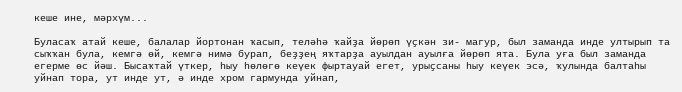кеше ине, мәрхүм...

Буласаҡ атай кеше, балалар йортонан ҡасып, теләһә ҡайҙа йөрөп үҫкән зи- магур, был заманда инде ултырып та сыҡҡан була, кемгә өй, кемгә нимә бурап, беҙҙең яҡтарҙа ауылдан ауылға йөрөп ята. Була уға был заманда егерме өс йәш. Бысаҡтай үткер, һыу һөлөгө кеүек фыртауай егет, урыҫсаны һыу кеүек эсә, ҡулында балтаһы уйнап тора, ут инде ут, ә инде хром гармунда уйнап,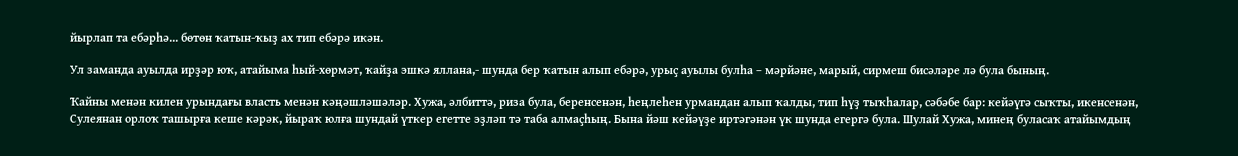йырлап та ебәрһә... бөтөн ҡатын-ҡыҙ ах тип ебәрә икән.

Ул заманда ауылда ирҙәр юҡ, атайыма һый-хөрмәт, ҡайҙа эшкә яллана,- шунда бер ҡатын алып ебәрә, урыҫ ауылы булһа – мәрйәне, марый, сирмеш бисәләре лә була бының.

Ҡайны менән килен урындағы власть менән кәңәшләшәләр. Хужа, әлбиттә, риза була, беренсенән, һеңлеһен урмандан алып ҡалды, тип һүҙ тыҡһалар, сәбәбе бар: кейәүгә сыҡты, икенсенән, Сулеянан орлоҡ ташырға кеше кәрәк, йыраҡ юлға шундай үткер егетте эҙләп тә таба алмаҫһың. Бына йәш кейәүҙе иртәгәнән үк шунда егергә була. Шулай Хужа, минең буласаҡ атайымдың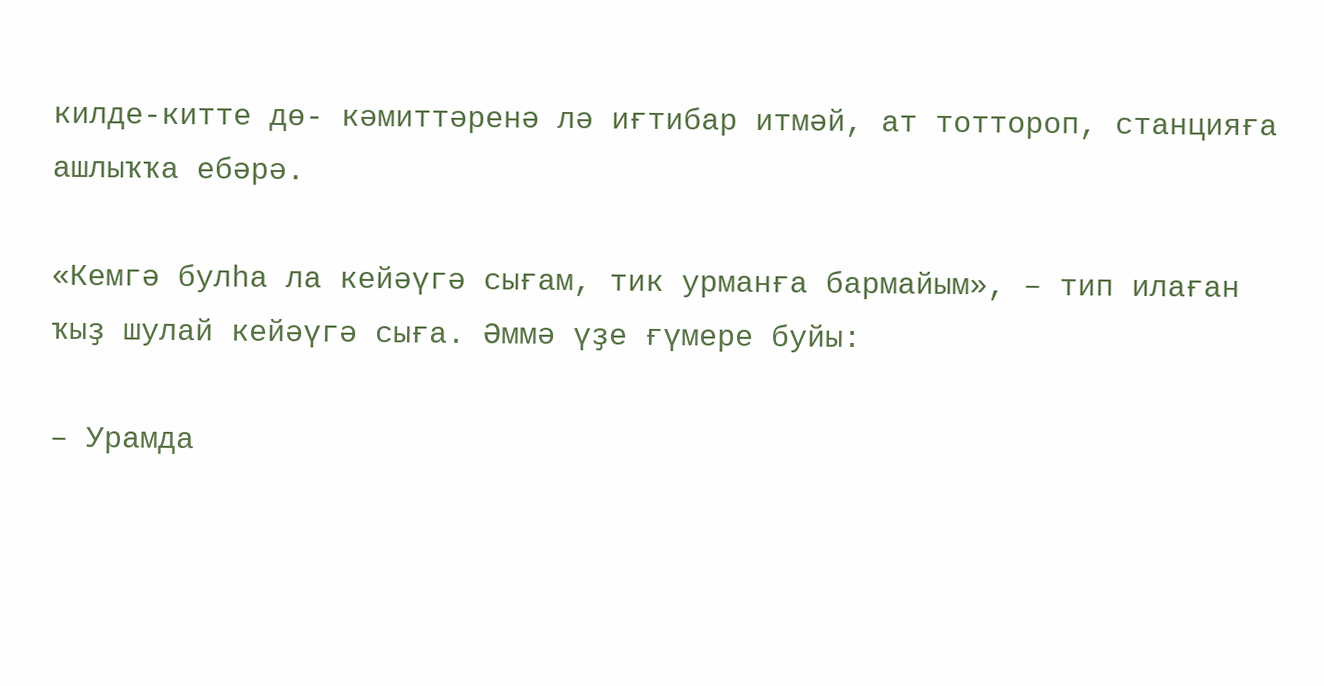килде-китте дө- кәмиттәренә лә иғтибар итмәй, ат тоттороп, станцияға ашлыҡҡа ебәрә.

«Кемгә булһа ла кейәүгә сығам, тик урманға бармайым», – тип илаған ҡыҙ шулай кейәүгә сыға. Әммә үҙе ғүмере буйы:

– Урамда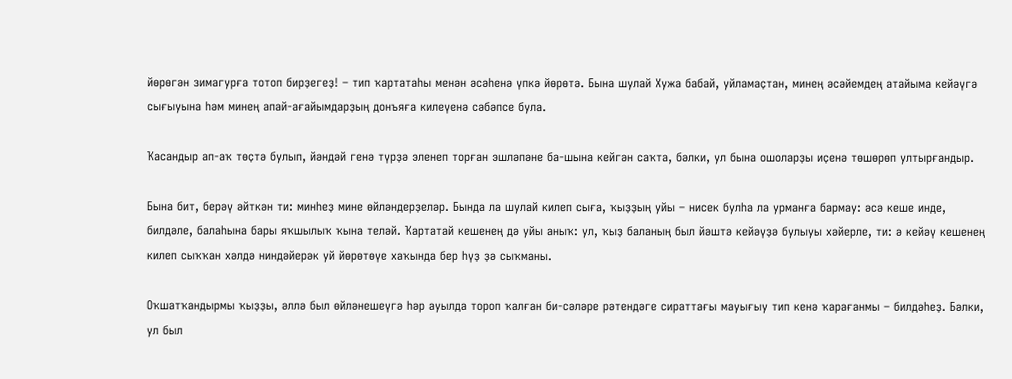йөрөгән зимагурға тотоп бирҙегеҙ! – тип ҡартатаһы менән әсәһенә үпкә йөрөтә. Бына шулай Хужа бабай, уйламаҫтан, минең әсәйемдең атайыма кейәүгә сығыуына һәм минең апай-ағайымдарҙың донъяға килеүенә сәбәпсе була.

Ҡасандыр ап-аҡ төҫтә булып, йәндәй генә түрҙә эленеп торған эшләпәне ба-шына кейгән саҡта, бәлки, ул бына ошоларҙы иҫенә төшөрөп ултырғандыр.

Бына бит, берәү әйткән ти: минһеҙ мине өйләндерҙеләр. Бында ла шулай килеп сыға, ҡыҙҙың уйы – нисек булһа ла урманға бармау: әсә кеше инде, билдәле, балаһына бары яҡшылыҡ ҡына теләй. Ҡартатай кешенең дә уйы аныҡ: ул, ҡыҙ баланың был йәштә кейәүҙә булыуы хәйерле, ти: ә кейәү кешенең килеп сыҡҡан хәлдә ниндәйерәк уй йөрөтөүе хаҡында бер һүҙ ҙә сыҡманы.

Оҡшатҡандырмы ҡыҙҙы, әллә был өйләнешеүгә һәр ауылда тороп ҡалған би-сәләре рәтендәге сираттағы мауығыу тип кенә ҡарағанмы – билдәһеҙ. Бәлки, ул был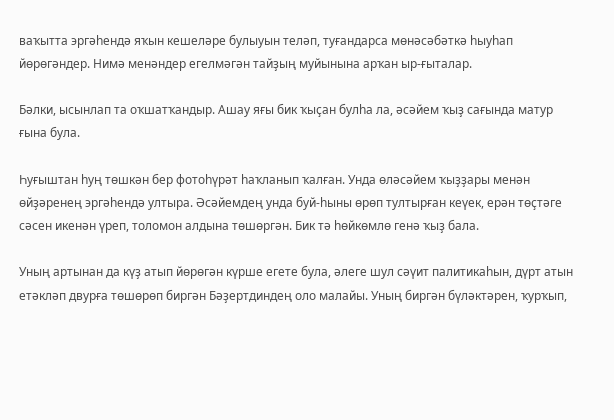ваҡытта эргәһендә яҡын кешеләре булыуын теләп, туғандарса мөнәсәбәткә һыуһап йөрөгәндер. Нимә менәндер егелмәгән тайҙың муйынына арҡан ыр-ғыталар.

Бәлки, ысынлап та оҡшатҡандыр. Ашау яғы бик ҡыҫан булһа ла, әсәйем ҡыҙ сағында матур ғына була.

Һуғыштан һуң төшкән бер фотоһүрәт һаҡланып ҡалған. Унда өләсәйем ҡыҙҙары менән өйҙәренең эргәһендә ултыра. Әсәйемдең унда буй-һыны өрөп тултырған кеүек, ерән төҫтәге сәсен икенән үреп, толомон алдына төшөргән. Бик тә һөйкөмлө генә ҡыҙ бала.

Уның артынан да күҙ атып йөрөгән күрше егете була, әлеге шул сәүит палитикаһын, дүрт атын етәкләп двурға төшөрөп биргән Бәҙертдиндең оло малайы. Уның биргән бүләктәрен, ҡурҡып,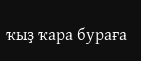ҡыҙ ҡара бураға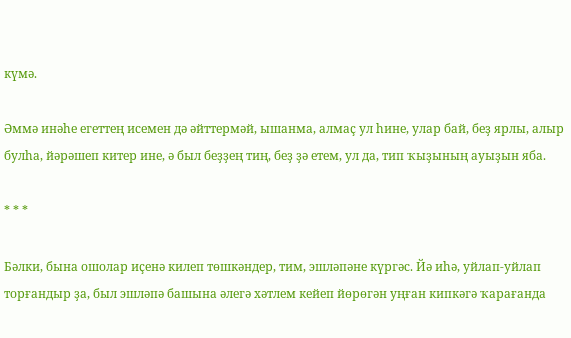күмә.

Әммә инәһе егеттең исемен дә әйттермәй, ышанма, алмаҫ ул һине, улар бай, беҙ ярлы, алыр булһа, йәрәшеп китер ине, ә был беҙҙең тиң, беҙ ҙә етем, ул да, тип ҡыҙының ауыҙын яба.

* * *

Бәлки, бына ошолар иҫенә килеп төшкәндер, тим, эшләпәне күргәс. Йә иһә, уйлап-уйлап торғандыр ҙа, был эшләпә башына әлегә хәтлем кейеп йөрөгән уңған кипкәгә ҡарағанда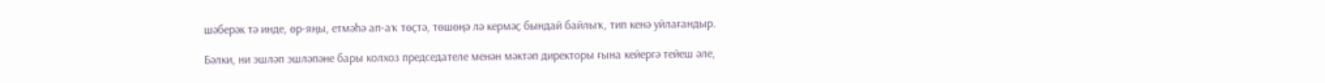шәберәк тә инде, өр-яңы, етмәһә ап-аҡ төҫтә, төшөңә лә кермәҫ бындай байлыҡ, тип кенә уйлағандыр.

Бәлки, ни эшләп эшләпәне бары колхоз председателе менән мәктәп директоры ғына кейергә тейеш әле,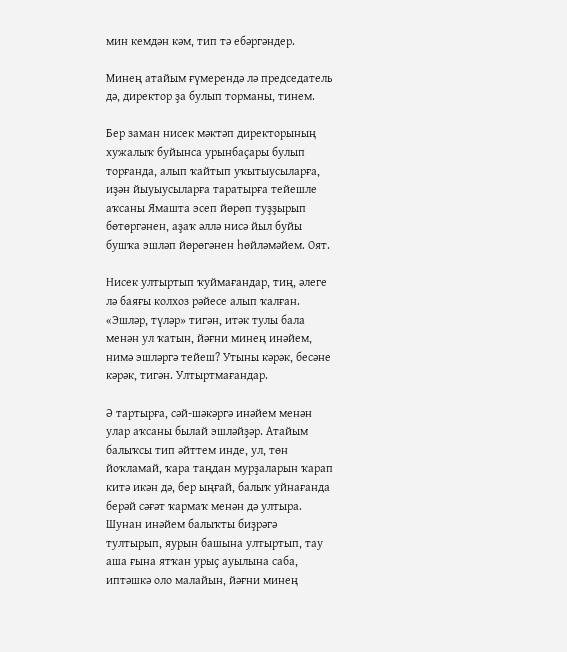мин кемдән кәм, тип тә ебәргәндер.

Минең атайым ғүмерендә лә председатель дә, директор ҙа булып торманы, тинем.

Бер заман нисек мәктәп директорының хужалыҡ буйынса урынбаҫары булып торғанда, алып ҡайтып уҡытыусыларға, иҙән йыуыусыларға таратырға тейешле аҡсаны Ямашта эсеп йөрөп туҙҙырып бөтөргәнен, аҙаҡ әллә нисә йыл буйы бушҡа эшләп йөрөгәнен һөйләмәйем. Оят.

Нисек ултыртып ҡуймағандар, тиң, әлеге лә баяғы колхоз рәйесе алып ҡалған. «Эшләр, түләр» тигән, итәк тулы бала менән ул ҡатын, йәғни минең инәйем, нимә эшләргә тейеш? Утыны кәрәк, бесәне кәрәк, тигән. Ултыртмағандар.

Ә тартырға, сәй-шәкәргә инәйем менән улар аҡсаны былай эшләйҙәр. Атайым балыҡсы тип әйттем инде, ул, төн йоҡламай, ҡара таңдан мурҙаларын ҡарап китә икән дә, бер ыңғай, балыҡ уйнағанда берәй сәғәт ҡармаҡ менән дә ултыра. Шунан инәйем балыҡты биҙрәгә тултырып, яурын башына ултыртып, тау аша ғына ятҡан урыҫ ауылына саба, иптәшкә оло малайын, йәғни минең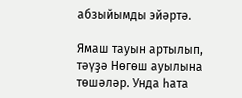абзыйымды эйәртә.

Ямаш тауын артылып, тәүҙә Нөгөш ауылына төшәләр. Унда һата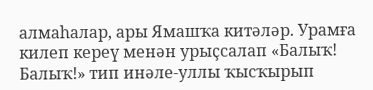алмаһалар, ары Ямашҡа китәләр. Урамға килеп кереү менән урыҫсалап «Балыҡ! Балыҡ!» тип инәле-уллы ҡысҡырып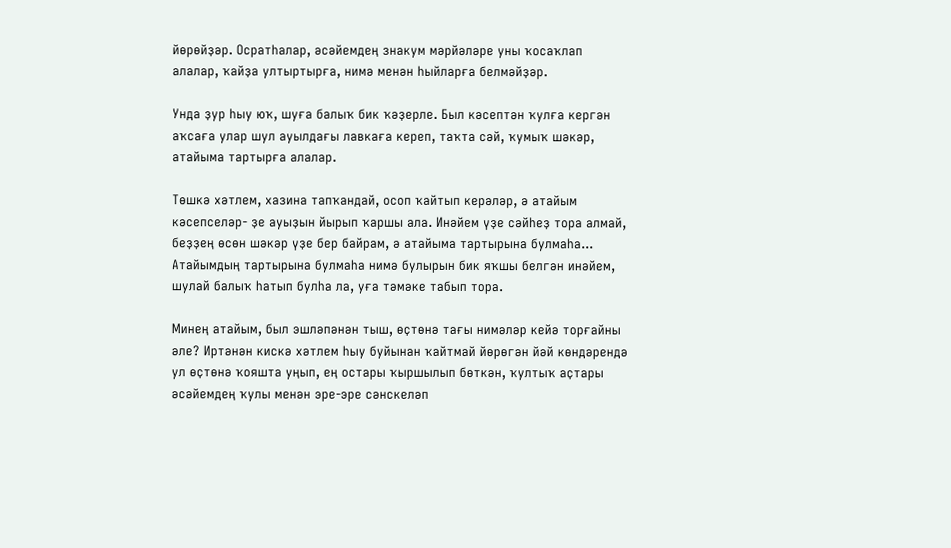йөрөйҙәр. Осратһалар, әсәйемдең знакум мәрйәләре уны ҡосаҡлап алалар, ҡайҙа ултыртырға, нимә менән һыйларға белмәйҙәр.

Унда ҙур һыу юҡ, шуға балыҡ бик ҡәҙерле. Был кәсептән ҡулға кергән аҡсаға улар шул ауылдағы лавкаға кереп, таҡта сәй, ҡумыҡ шәкәр, атайыма тартырға алалар.

Төшкә хәтлем, хазина тапҡандай, осоп ҡайтып керәләр, ә атайым кәсепселәр- ҙе ауыҙын йырып ҡаршы ала. Инәйем үҙе сәйһеҙ тора алмай, беҙҙең өсөн шәкәр үҙе бер байрам, ә атайыма тартырына булмаһа... Атайымдың тартырына булмаһа нимә булырын бик яҡшы белгән инәйем, шулай балыҡ һатып булһа ла, уға тәмәке табып тора.

Минең атайым, был эшләпәнән тыш, өҫтөнә тағы нимәләр кейә торғайны әле? Иртәнән кискә хәтлем һыу буйынан ҡайтмай йөрөгән йәй көндәрендә ул өҫтөнә ҡояшта уңып, ең остары ҡыршылып бөткән, ҡултыҡ аҫтары әсәйемдең ҡулы менән эре-эре сәнскеләп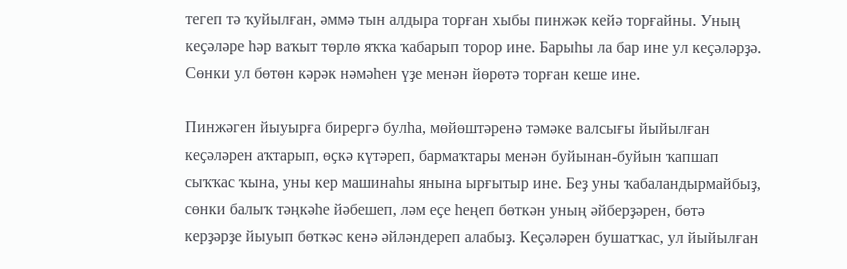тегеп тә ҡуйылған, әммә тын алдыра торған хыбы пинжәк кейә торғайны. Уның кеҫәләре һәр ваҡыт төрлө яҡҡа ҡабарып торор ине. Барыһы ла бар ине ул кеҫәләрҙә. Сөнки ул бөтөн кәрәк нәмәһен үҙе менән йөрөтә торған кеше ине.

Пинжәген йыуырға бирергә булһа, мөйөштәренә тәмәке валсығы йыйылған кеҫәләрен аҡтарып, өҫкә күтәреп, бармаҡтары менән буйынан-буйын ҡапшап сыҡҡас ҡына, уны кер машинаһы янына ырғытыр ине. Беҙ уны ҡабаландырмайбыҙ, сөнки балыҡ тәңкәһе йәбешеп, ләм еҫе һеңеп бөткән уның әйберҙәрен, бөтә керҙәрҙе йыуып бөткәс кенә әйләндереп алабыҙ. Кеҫәләрен бушатҡас, ул йыйылған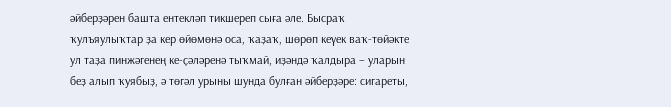әйберҙәрен башта ентекләп тикшереп сыға әле. Бысраҡ ҡулъяулыҡтар ҙа кер өйөмөнә оса, ҡаҙаҡ, шөрөп кеүек ваҡ-төйәкте ул таҙа пинжәгенең ке-ҫәләренә тыҡмай, иҙәндә ҡалдыра – уларын беҙ алып ҡуябыҙ, ә төгәл урыны шунда булған әйберҙәре: сигареты,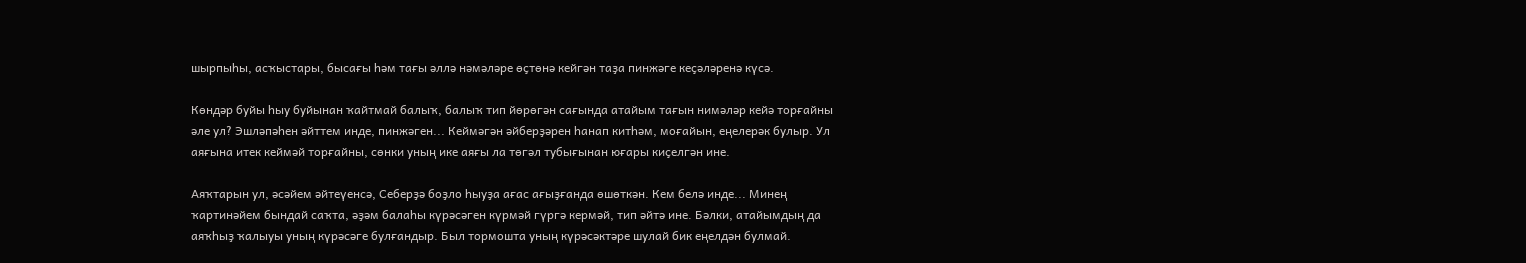шырпыһы, асҡыстары, бысағы һәм тағы әллә нәмәләре өҫтөнә кейгән таҙа пинжәге кеҫәләренә күсә.

Көндәр буйы һыу буйынан ҡайтмай балыҡ, балыҡ тип йөрөгән сағында атайым тағын нимәләр кейә торғайны әле ул? Эшләпәһен әйттем инде, пинжәген... Кеймәгән әйберҙәрен һанап китһәм, моғайын, еңелерәк булыр. Ул аяғына итек кеймәй торғайны, сөнки уның ике аяғы ла төгәл тубығынан юғары киҫелгән ине.

Аяҡтарын ул, әсәйем әйтеүенсә, Себерҙә боҙло һыуҙа ағас ағыҙғанда өшөткән. Кем белә инде... Минең ҡартинәйем бындай саҡта, әҙәм балаһы күрәсәген күрмәй гүргә кермәй, тип әйтә ине. Бәлки, атайымдың да аяҡһыҙ ҡалыуы уның күрәсәге булғандыр. Был тормошта уның күрәсәктәре шулай бик еңелдән булмай.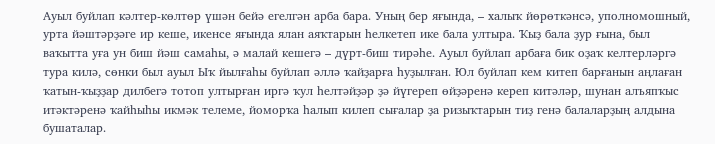Ауыл буйлап кәлтер-көлтөр үшән бейә егелгән арба бара. Уның бер яғында, – халыҡ йөрөткәнсә, уполномошный, урта йәштәрҙәге ир кеше, икенсе яғында ялан аяҡтарын һелкетеп ике бала ултыра. Ҡыҙ бала ҙур ғына, был ваҡытта уға ун биш йәш самаһы, ә малай кешегә – дүрт-биш тирәһе. Ауыл буйлап арбаға бик оҙаҡ келтерләргә тура килә, сөнки был ауыл Ыҡ йылғаһы буйлап әллә ҡайҙарға һуҙылған. Юл буйлап кем китеп барғанын аңлаған ҡатын-ҡыҙҙар дилбегә тотоп ултырған иргә ҡул һелтәйҙәр ҙә йүгереп өйҙәренә кереп китәләр, шунан алъяпҡыс итәктәренә ҡайһыһы икмәк телеме, йоморҡа һалып килеп сығалар ҙа ризыҡтарын тиҙ генә балаларҙың алдына бушаталар.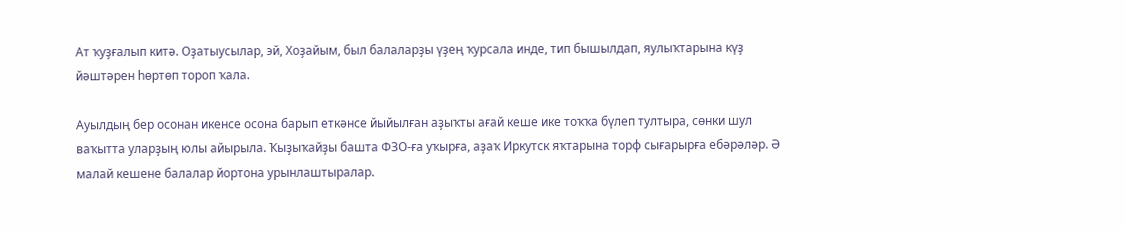Ат ҡуҙғалып китә. Оҙатыусылар, эй, Хоҙайым, был балаларҙы үҙең ҡурсала инде, тип бышылдап, яулыҡтарына күҙ йәштәрен һөртөп тороп ҡала.

Ауылдың бер осонан икенсе осона барып еткәнсе йыйылған аҙыҡты ағай кеше ике тоҡҡа бүлеп тултыра, сөнки шул ваҡытта уларҙың юлы айырыла. Ҡыҙыҡайҙы башта ФЗО-ға уҡырға, аҙаҡ Иркутск яҡтарына торф сығарырға ебәрәләр. Ә малай кешене балалар йортона урынлаштыралар.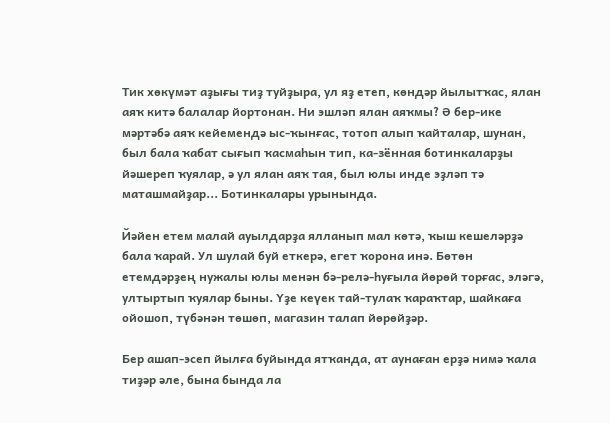Тик хөкүмәт аҙығы тиҙ туйҙыра, ул яҙ етеп, көндәр йылытҡас, ялан аяҡ китә балалар йортонан. Ни эшләп ялан аяҡмы? Ә бер-ике мәртәбә аяҡ кейемендә ыс-ҡынғас, тотоп алып ҡайталар, шунан, был бала ҡабат сығып ҡасмаһын тип, ка-зённая ботинкаларҙы йәшереп ҡуялар, ә ул ялан аяҡ тая, был юлы инде эҙләп тә маташмайҙар... Ботинкалары урынында.

Йәйен етем малай ауылдарҙа ялланып мал көтә, ҡыш кешеләрҙә бала ҡарай. Ул шулай буй еткерә, егет ҡорона инә. Бөтөн етемдәрҙең нужалы юлы менән бә-релә-һуғыла йөрөй торғас, эләгә, ултыртып ҡуялар быны. Үҙе кеүек тай-тулаҡ ҡараҡтар, шайкаға ойошоп, түбәнән төшөп, магазин талап йөрөйҙәр.

Бер ашап-эсеп йылға буйында ятҡанда, ат аунаған ерҙә нимә ҡала тиҙәр әле, бына бында ла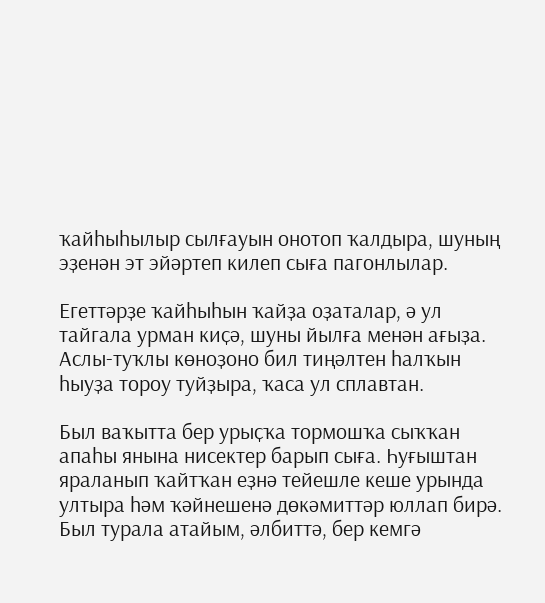ҡайһыһылыр сылғауын онотоп ҡалдыра, шуның эҙенән эт эйәртеп килеп сыға пагонлылар.

Егеттәрҙе ҡайһыһын ҡайҙа оҙаталар, ә ул тайгала урман киҫә, шуны йылға менән ағыҙа. Аслы-туҡлы көноҙоно бил тиңәлтен һалҡын һыуҙа тороу туйҙыра, ҡаса ул сплавтан.

Был ваҡытта бер урыҫҡа тормошҡа сыҡҡан апаһы янына нисектер барып сыға. Һуғыштан яраланып ҡайтҡан еҙнә тейешле кеше урында ултыра һәм ҡәйнешенә дөкәмиттәр юллап бирә. Был турала атайым, әлбиттә, бер кемгә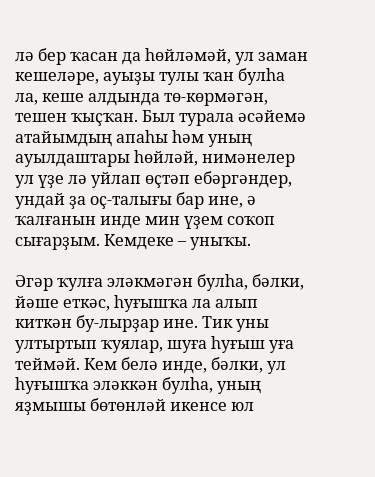лә бер ҡасан да һөйләмәй, ул заман кешеләре, ауыҙы тулы ҡан булһа ла, кеше алдында тө-көрмәгән, тешен ҡыҫҡан. Был турала әсәйемә атайымдың апаһы һәм уның ауылдаштары һөйләй, нимәнелер ул үҙе лә уйлап өҫтәп ебәргәндер, ундай ҙа оҫ-талығы бар ине, ә ҡалғанын инде мин үҙем соҡоп сығарҙым. Кемдеке – уныҡы.

Әгәр ҡулға эләкмәгән булһа, бәлки, йәше еткәс, һуғышҡа ла алып киткән бу-лырҙар ине. Тик уны ултыртып ҡуялар, шуға һуғыш уға теймәй. Кем белә инде, бәлки, ул һуғышҡа эләккән булһа, уның яҙмышы бөтөнләй икенсе юл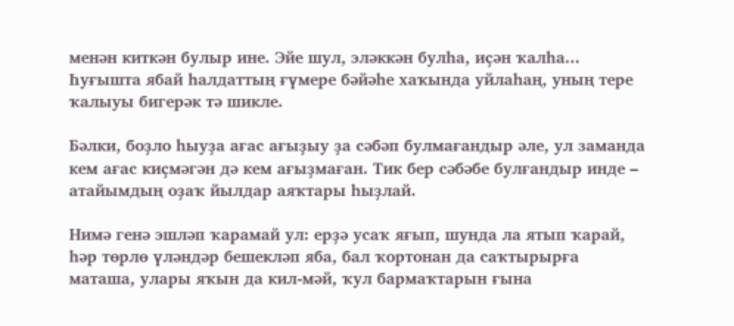менән киткән булыр ине. Эйе шул, эләккән булһа, иҫән ҡалһа... Һуғышта ябай һалдаттың ғүмере бәйәһе хаҡында уйлаһаң, уның тере ҡалыуы бигерәк тә шикле.

Бәлки, боҙло һыуҙа ағас ағыҙыу ҙа сәбәп булмағандыр әле, ул заманда кем ағас киҫмәгән дә кем ағыҙмаған. Тик бер сәбәбе булғандыр инде – атайымдың оҙаҡ йылдар аяҡтары һыҙлай.

Нимә генә эшләп ҡарамай ул: ерҙә усаҡ яғып, шунда ла ятып ҡарай, һәр төрлө үләндәр бешекләп яба, бал ҡортонан да саҡтырырға маташа, улары яҡын да кил-мәй, ҡул бармаҡтарын ғына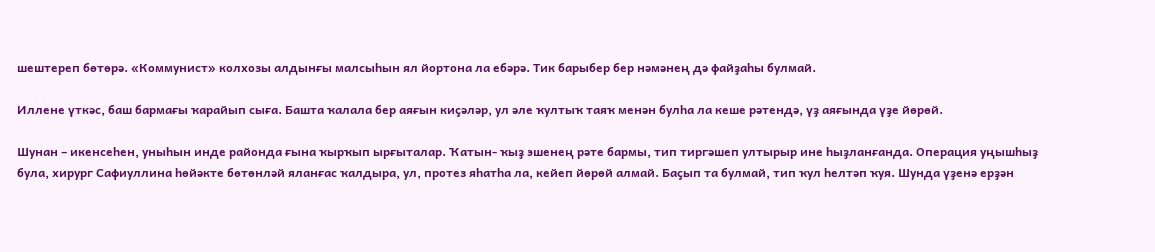шештереп бөтөрә. «Коммунист» колхозы алдынғы малсыһын ял йортона ла ебәрә. Тик барыбер бер нәмәнең дә файҙаһы булмай.

Иллене үткәс, баш бармағы ҡарайып сыға. Башта ҡалала бер аяғын киҫәләр, ул әле ҡултыҡ таяҡ менән булһа ла кеше рәтендә, үҙ аяғында үҙе йөрөй.

Шунан – икенсеһен, уныһын инде районда ғына ҡырҡып ырғыталар. Ҡатын- ҡыҙ эшенең рәте бармы, тип тиргәшеп ултырыр ине һыҙланғанда. Операция уңышһыҙ була, хирург Сафиуллина һөйәкте бөтөнләй яланғас ҡалдыра, ул, протез яһатһа ла, кейеп йөрөй алмай. Баҫып та булмай, тип ҡул һелтәп ҡуя. Шунда үҙенә ерҙән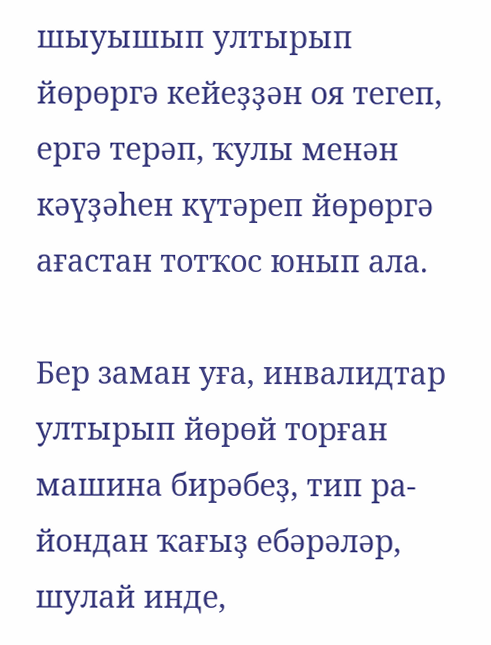шыуышып ултырып йөрөргә кейеҙҙән оя тегеп, ергә терәп, ҡулы менән кәүҙәһен күтәреп йөрөргә ағастан тотҡос юнып ала.

Бер заман уға, инвалидтар ултырып йөрөй торған машина бирәбеҙ, тип ра-йондан ҡағыҙ ебәрәләр, шулай инде,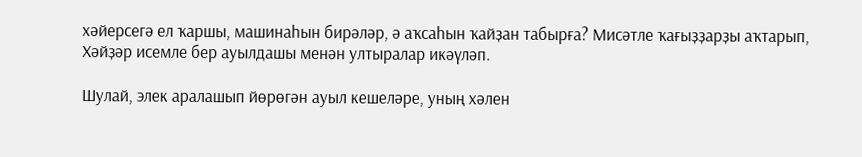хәйерсегә ел ҡаршы, машинаһын бирәләр, ә аҡсаһын ҡайҙан табырға? Мисәтле ҡағыҙҙарҙы аҡтарып, Хәйҙәр исемле бер ауылдашы менән ултыралар икәүләп.

Шулай, элек аралашып йөрөгән ауыл кешеләре, уның хәлен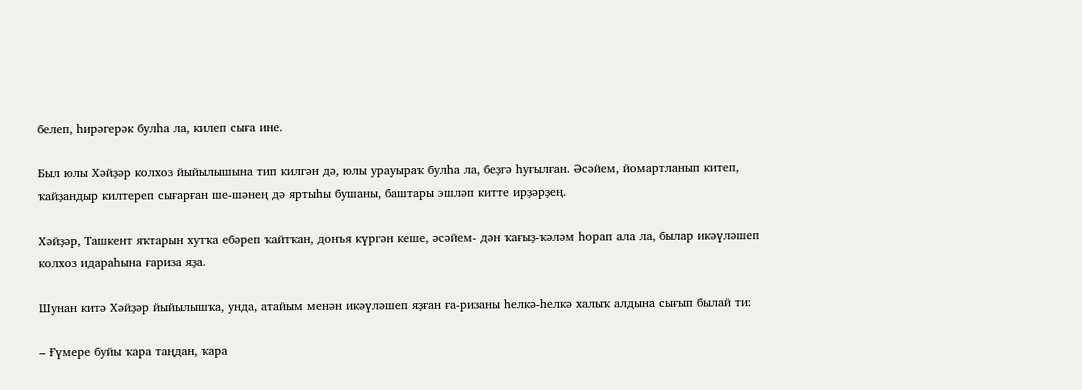белеп, һирәгерәк булһа ла, килеп сыға ине.

Был юлы Хәйҙәр колхоз йыйылышына тип килгән дә, юлы урауыраҡ булһа ла, беҙгә һуғылған. Әсәйем, йомартланып китеп, ҡайҙандыр килтереп сығарған ше-шәнең дә яртыһы бушаны, баштары эшләп китте ирҙәрҙең.

Хәйҙәр, Ташкент яҡтарын хутҡа ебәреп ҡайтҡан, донъя күргән кеше, әсәйем- дән ҡағыҙ-ҡәләм һорап ала ла, былар икәүләшеп колхоз идараһына ғариза яҙа.

Шунан китә Хәйҙәр йыйылышҡа, унда, атайым менән икәүләшеп яҙған ға-ризаны һелкә-һелкә халыҡ алдына сығып былай ти:

– Ғүмере буйы ҡара таңдан, ҡара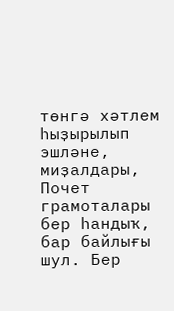төнгә хәтлем һыҙырылып эшләне, миҙалдары, Почет грамоталары бер һандыҡ, бар байлығы шул. Бер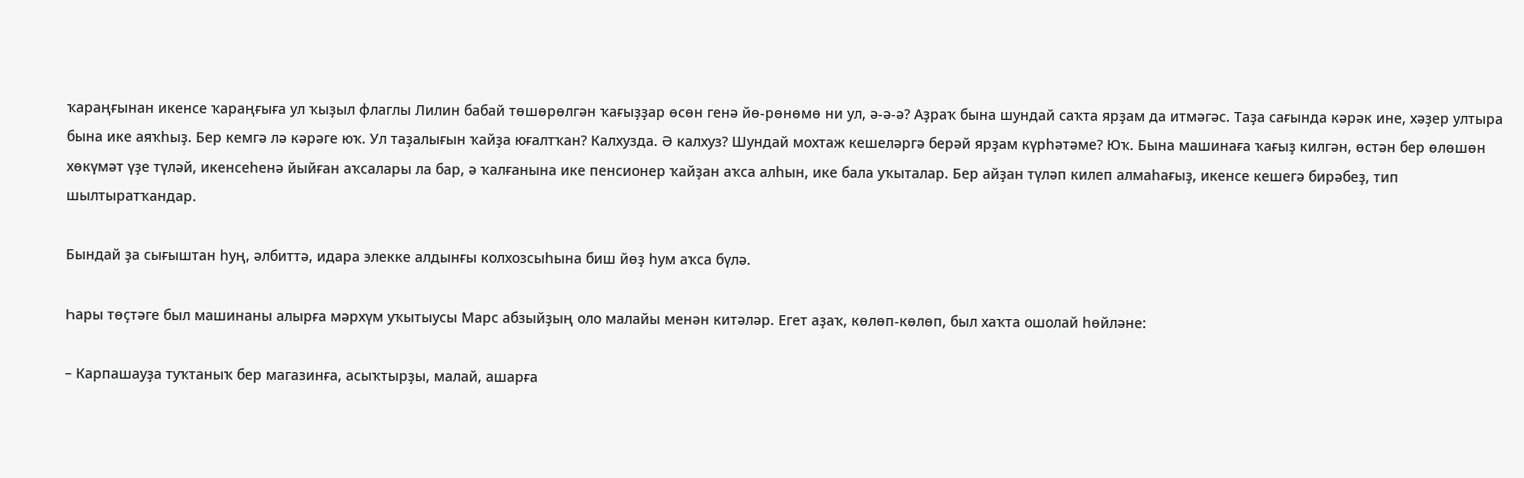ҡараңғынан икенсе ҡараңғыға ул ҡыҙыл флаглы Лилин бабай төшөрөлгән ҡағыҙҙар өсөн генә йө-рөнөмө ни ул, ә-ә-ә? Аҙраҡ бына шундай саҡта ярҙам да итмәгәс. Таҙа сағында кәрәк ине, хәҙер ултыра бына ике аяҡһыҙ. Бер кемгә лә кәрәге юҡ. Ул таҙалығын ҡайҙа юғалтҡан? Калхузда. Ә калхуз? Шундай мохтаж кешеләргә берәй ярҙам күрһәтәме? Юҡ. Бына машинаға ҡағыҙ килгән, өстән бер өлөшөн хөкүмәт үҙе түләй, икенсеһенә йыйған аҡсалары ла бар, ә ҡалғанына ике пенсионер ҡайҙан аҡса алһын, ике бала уҡыталар. Бер айҙан түләп килеп алмаһағыҙ, икенсе кешегә бирәбеҙ, тип шылтыратҡандар.

Бындай ҙа сығыштан һуң, әлбиттә, идара элекке алдынғы колхозсыһына биш йөҙ һум аҡса бүлә.

Һары төҫтәге был машинаны алырға мәрхүм уҡытыусы Марс абзыйҙың оло малайы менән китәләр. Егет аҙаҡ, көлөп-көлөп, был хаҡта ошолай һөйләне:

– Карпашауҙа туҡтаныҡ бер магазинға, асыҡтырҙы, малай, ашарға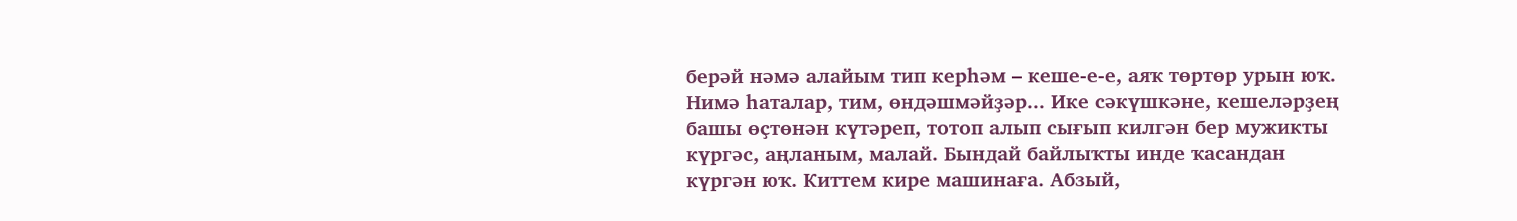берәй нәмә алайым тип керһәм – кеше-е-е, аяҡ төртөр урын юҡ. Нимә һаталар, тим, өндәшмәйҙәр... Ике сәкүшкәне, кешеләрҙең башы өҫтөнән күтәреп, тотоп алып сығып килгән бер мужикты күргәс, аңланым, малай. Бындай байлыҡты инде ҡасандан күргән юҡ. Киттем кире машинаға. Абзый,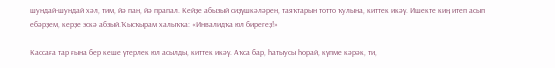шундай-шундай хәл, тим, йә пан, йә прапал. Кейҙе абызый сиҙүшкәләрен, таяҡтарын тотто ҡулына, киттек икәү. Ишекте киң итеп асып ебәрҙем, керҙе эскә абзый.Ҡысҡырам халыҡҡа: «Инвалидҡа юл бирегеҙ!»

Кассаға тар ғына бер кеше үтерлек юл асылды, киттек икәү. Аҡса бар, һатыусы һорай, күпме кәрәк, ти,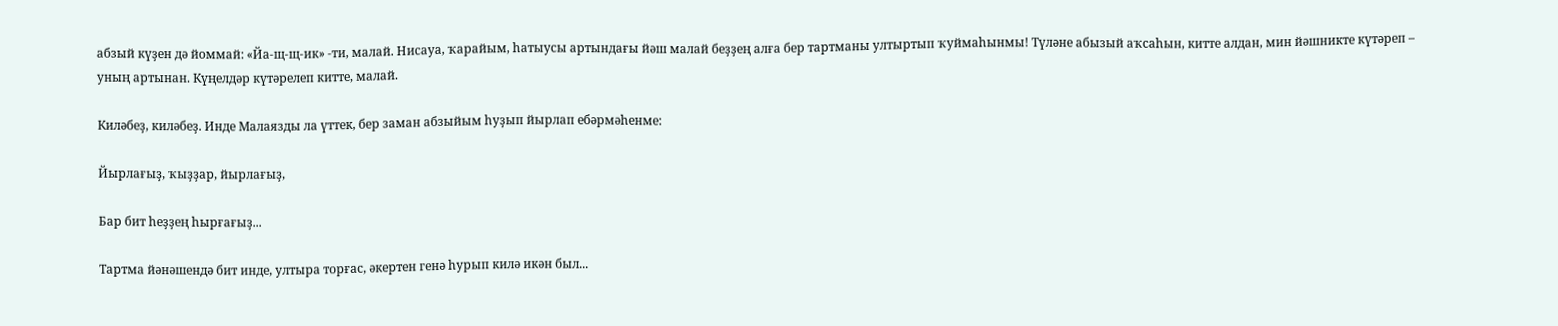абзый күҙен дә йоммай: «Йа-щ-щ-ик» -ти, малай. Нисауа, ҡарайым, һатыусы артындағы йәш малай беҙҙең алға бер тартманы ултыртып ҡуймаһынмы! Түләне абызый аҡсаһын, китте алдан, мин йәшникте күтәреп – уның артынан. Күңелдәр күтәрелеп китте, малай.

Киләбеҙ, киләбеҙ. Инде Малаязды ла үттек, бер заман абзыйым һуҙып йырлап ебәрмәһенме:

Йырлағыҙ, ҡыҙҙар, йырлағыҙ,

Бар бит һеҙҙең һырғағыҙ...

Тартма йәнәшендә бит инде, ултыра торғас, әкертен генә һурып килә икән был...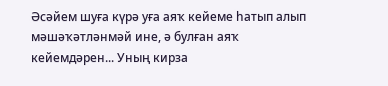Әсәйем шуға күрә уға аяҡ кейеме һатып алып мәшәҡәтләнмәй ине, ә булған аяҡ кейемдәрен... Уның кирза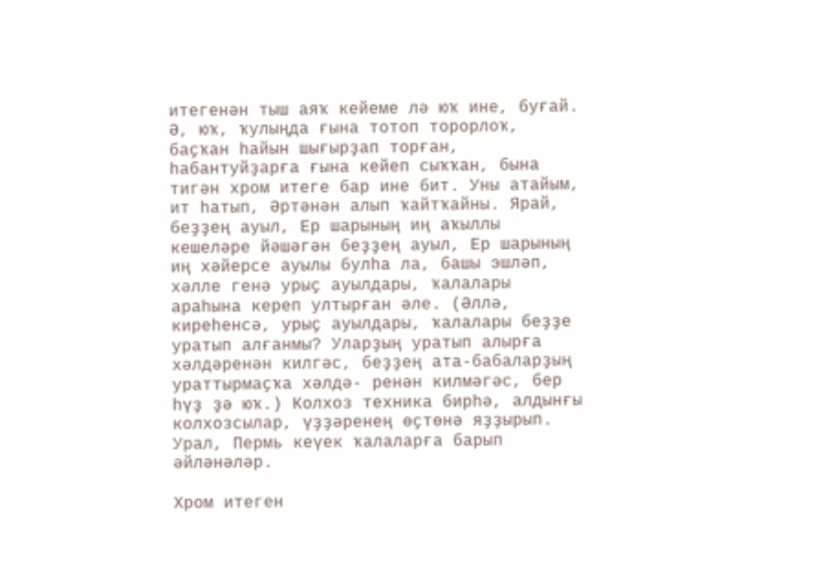итегенән тыш аяҡ кейеме лә юҡ ине, буғай. Ә, юҡ, ҡулыңда ғына тотоп торорлоҡ, баҫҡан һайын шығырҙап торған, һабантуйҙарға ғына кейеп сыҡҡан, бына тигән хром итеге бар ине бит. Уны атайым, ит һатып, Әртәнән алып ҡайтҡайны. Ярай, беҙҙең ауыл, Ер шарының иң аҡыллы кешеләре йәшәгән беҙҙең ауыл, Ер шарының иң хәйерсе ауылы булһа ла, башы эшләп, хәлле генә урыҫ ауылдары, ҡалалары араһына кереп ултырған әле. (Әллә, киреһенсә, урыҫ ауылдары, ҡалалары беҙҙе уратып алғанмы? Уларҙың уратып алырға хәлдәренән килгәс, беҙҙең ата-бабаларҙың ураттырмаҫҡа хәлдә- ренән килмәгәс, бер һүҙ ҙә юҡ.) Колхоз техника бирһә, алдынғы колхозсылар, үҙҙәренең өҫтөнә яҙҙырып. Урал, Пермь кеүек ҡалаларға барып әйләнәләр.

Хром итеген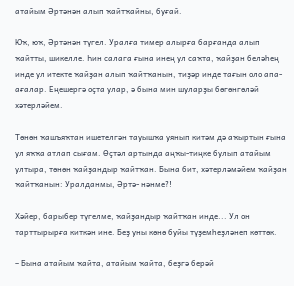атайым Әртәнән алып ҡайтҡайны, буғай.

Юҡ, юҡ, Әртәнән түгел. Уралға тимер алырға барғанда алып ҡайтты, шикелле. Һин салага ғына инең ул саҡта, ҡайҙан беләһең инде ул итекте ҡайҙан алып ҡайтҡанын, тиҙәр инде тағын оло апа-ағалар. Еңешергә оҫта улар, ә бына мин шуларҙы бөгөнгөләй хәтерләйем.

Төнөн ҡашъяҡтан ишетелгән тауышҡа уянып китәм дә аҡыртын ғына ул яҡҡа атлап сығам. Өҫтәл артында аңҡы-тиңке булып атайым ултыра, төнөн ҡайҙандыр ҡайтҡан. Бына бит, хәтерләмәйем ҡайҙан ҡайтҡанын: Уралданмы, Әртә- нәнме?!

Хәйер, барыбер түгелме, ҡайҙандыр ҡайтҡан инде... Ул он тарттырырға киткән ине. Беҙ уны көнө буйы түҙемһеҙләнеп көттөк.

– Бына атайым ҡайта, атайым ҡайта, беҙгә берәй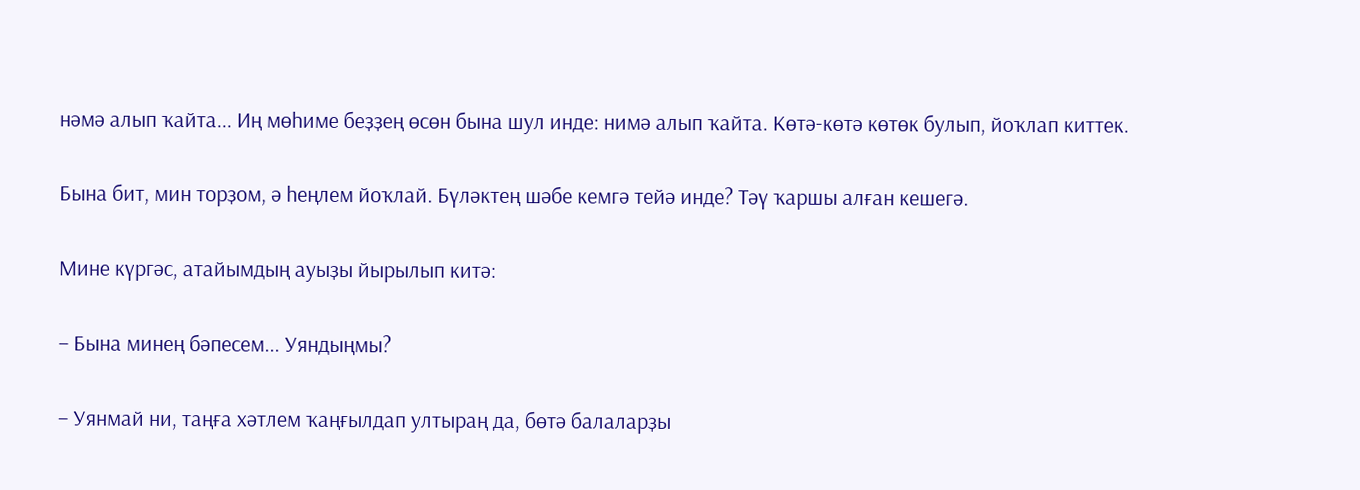нәмә алып ҡайта... Иң мөһиме беҙҙең өсөн бына шул инде: нимә алып ҡайта. Көтә-көтә көтөк булып, йоҡлап киттек.

Бына бит, мин торҙом, ә һеңлем йоҡлай. Бүләктең шәбе кемгә тейә инде? Тәү ҡаршы алған кешегә.

Мине күргәс, атайымдың ауыҙы йырылып китә:

– Бына минең бәпесем... Уяндыңмы?

– Уянмай ни, таңға хәтлем ҡаңғылдап ултыраң да, бөтә балаларҙы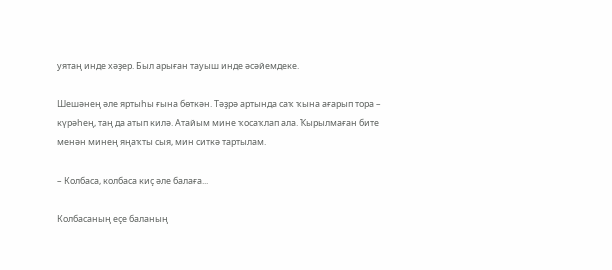уятаң инде хәҙер. Был арыған тауыш инде әсәйемдеке.

Шешәнең әле яртыһы ғына бөткән. Тәҙрә артында саҡ ҡына ағарып тора – күрәһең, таң да атып килә. Атайым мине ҡосаҡлап ала. Ҡырылмаған бите менән минең яңаҡты сыя, мин ситкә тартылам.

– Колбаса, колбаса киҫ әле балаға...

Колбасаның еҫе баланың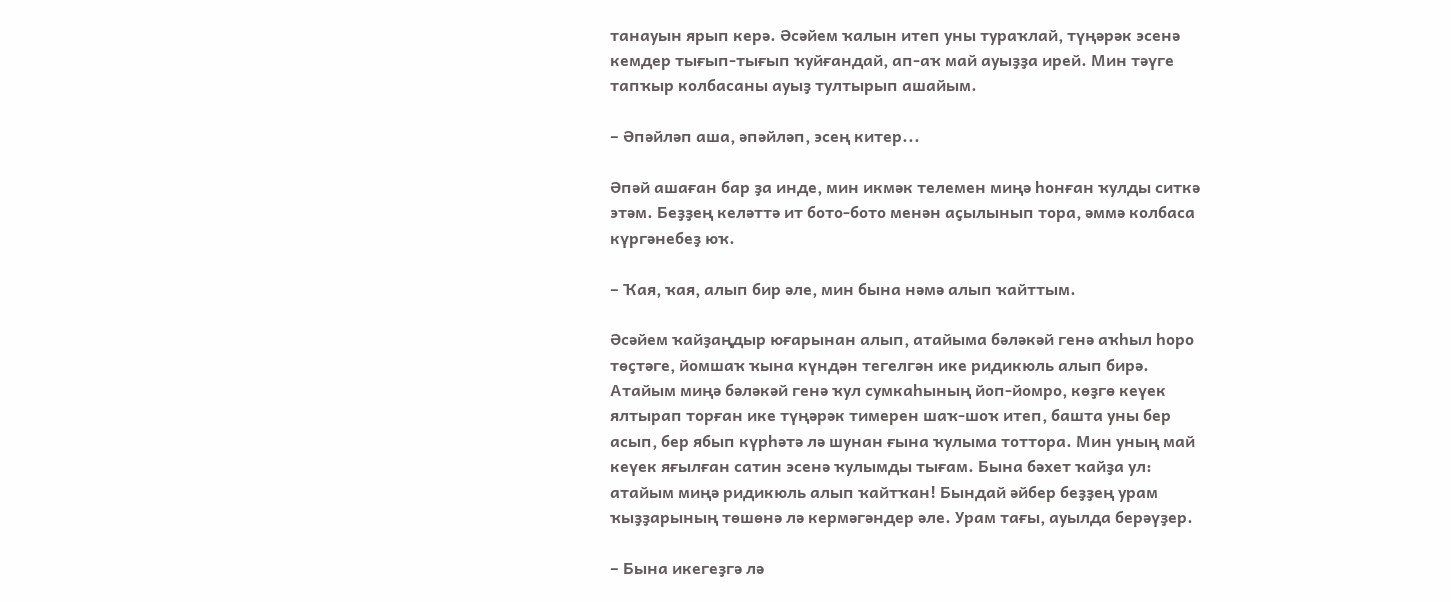танауын ярып керә. Әсәйем ҡалын итеп уны тураҡлай, түңәрәк эсенә кемдер тығып-тығып ҡуйғандай, ап-аҡ май ауыҙҙа ирей. Мин тәүге тапҡыр колбасаны ауыҙ тултырып ашайым.

– Әпәйләп аша, әпәйләп, эсең китер...

Әпәй ашаған бар ҙа инде, мин икмәк телемен миңә һонған ҡулды ситкә этәм. Беҙҙең келәттә ит бото-бото менән аҫылынып тора, әммә колбаса күргәнебеҙ юҡ.

– Ҡая, ҡая, алып бир әле, мин бына нәмә алып ҡайттым.

Әсәйем ҡайҙаңдыр юғарынан алып, атайыма бәләкәй генә аҡһыл һоро төҫтәге, йомшаҡ ҡына күндән тегелгән ике ридикюль алып бирә. Атайым миңә бәләкәй генә ҡул сумкаһының йоп-йомро, көҙгө кеүек ялтырап торған ике түңәрәк тимерен шаҡ-шоҡ итеп, башта уны бер асып, бер ябып күрһәтә лә шунан ғына ҡулыма тоттора. Мин уның май кеүек яғылған сатин эсенә ҡулымды тығам. Бына бәхет ҡайҙа ул: атайым миңә ридикюль алып ҡайтҡан! Бындай әйбер беҙҙең урам ҡыҙҙарының төшөнә лә кермәгәндер әле. Урам тағы, ауылда берәүҙер.

– Бына икегеҙгә лә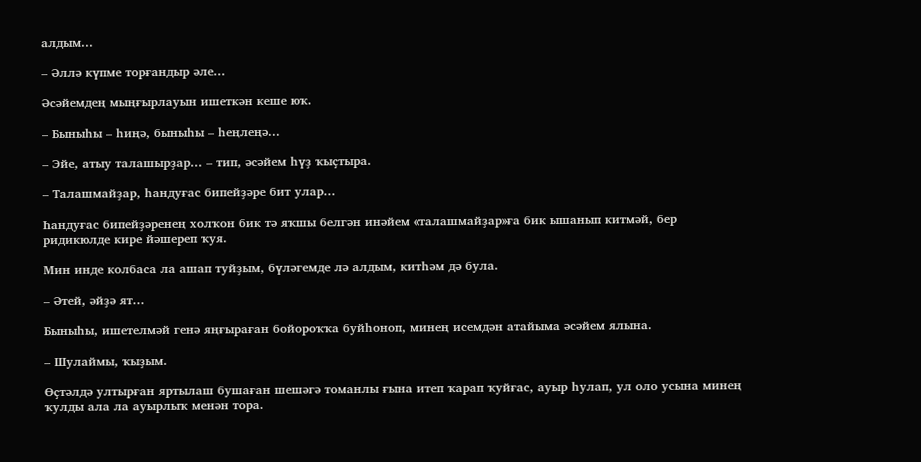алдым...

– Әллә күпме торғандыр әле...

Әсәйемдең мыңғырлауын ишеткән кеше юҡ.

– Быныһы – һиңә, быныһы – һеңлеңә...

– Эйе, атыу талашырҙар... – тип, әсәйем һүҙ ҡыҫтыра.

– Талашмайҙар, һандуғас бипейҙәре бит улар...

Һандуғас бипейҙәренең холҡон бик тә яҡшы белгән инәйем «талашмайҙар»ға бик ышанып китмәй, бер ридикюлде кире йәшереп ҡуя.

Мин инде колбаса ла ашап туйҙым, бүләгемде лә алдым, китһәм дә була.

– Әтей, әйҙә ят...

Быныһы, ишетелмәй генә яңғыраған бойороҡҡа буйһоноп, минең исемдән атайыма әсәйем ялына.

– Шулаймы, ҡыҙым.

Өҫтәлдә ултырған яртылаш бушаған шешәгә томанлы ғына итеп ҡарап ҡуйғас, ауыр һулап, ул оло усына минең ҡулды ала ла ауырлыҡ менән тора.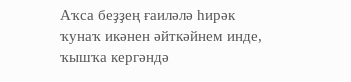Аҡса беҙҙең ғаиләлә һирәк ҡунаҡ икәнен әйткәйнем инде, ҡышҡа кергәндә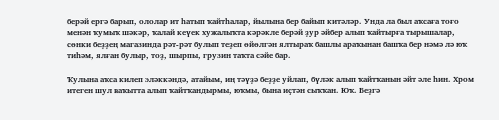берәй ергә барып, ололар ит һатып ҡайтһалар, йылына бер байып китәләр. Унда ла был аҡсаға тоғо менән ҡумыҡ шәкәр, ҡалай кеүек хужалыҡта кәрәкле берәй ҙур әйбер алып ҡайтырға тырышалар, сөнки беҙҙең магазинда рәт-рәт булып теҙеп өйөлгән ялтыраҡ башлы араҡынан башҡа бер нәмә лә юҡ тиһәм, ялған булыр, тоҙ, шырпы, грузин таҡта сәйе бар.

Ҡулына аҡса килеп эләккәндә, атайым, иң тәүҙә беҙҙе уйлап, бүләк алып ҡайтҡанын әйт әле һин. Хром итеген шул ваҡытта алып ҡайтҡандырмы, юҡмы, бына иҫтән сыҡҡан. Юҡ. Беҙгә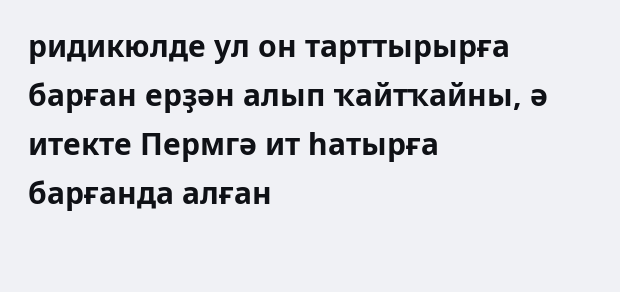ридикюлде ул он тарттырырға барған ерҙән алып ҡайтҡайны, ә итекте Пермгә ит һатырға барғанда алған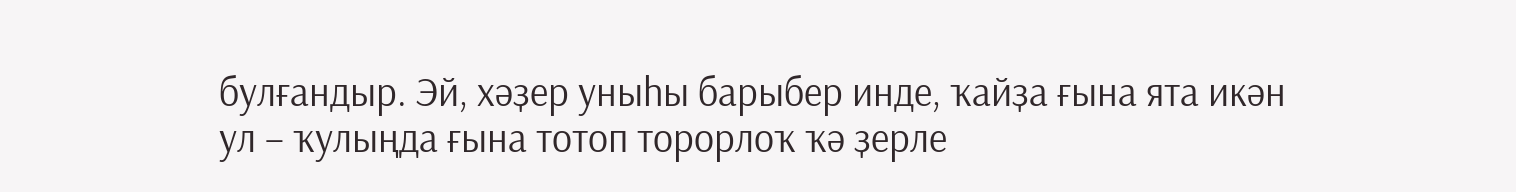булғандыр. Эй, хәҙер уныһы барыбер инде, ҡайҙа ғына ята икән ул – ҡулыңда ғына тотоп торорлоҡ ҡә ҙерле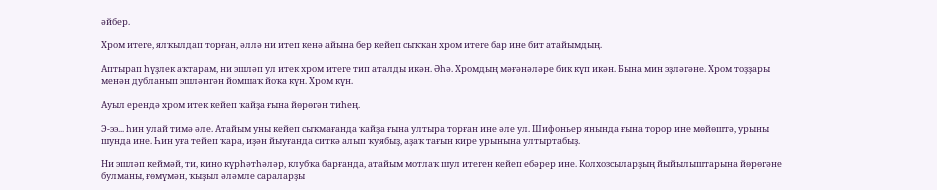әйбер.

Хром итеге, ялҡылдап торған, әллә ни итеп кенә айына бер кейеп сыҡҡан хром итеге бар ине бит атайымдың.

Аптырап һүҙлек аҡтарам, ни эшләп ул итек хром итеге тип аталды икән. Әһә. Хромдың мәғәнәләре бик күп икән. Бына мин эҙләгәне. Хром тоҙҙары менән дубланып эшләнгән йомшаҡ йоҡа күн. Хром күн.

Ауыл ерендә хром итек кейеп ҡайҙа ғына йөрөгән тиһең.

Э-ээ... һин улай тимә әле. Атайым уны кейеп сыҡмағанда ҡайҙа ғына ултыра торған ине әле ул. Шифоньер янында ғына торор ине мөйөштә, урыны шунда ине. Һин уға тейеп ҡара, иҙән йыуғанда ситкә алып ҡуябыҙ, аҙаҡ тағын кире урынына ултыртабыҙ.

Ни эшләп кеймәй, ти, кино күрһәтһәләр, клубҡа барғанда, атайым мотлаҡ шул итеген кейеп ебәрер ине. Колхозсыларҙың йыйылыштарына йөрөгәне булманы, ғөмүмән, ҡыҙыл әләмле сараларҙы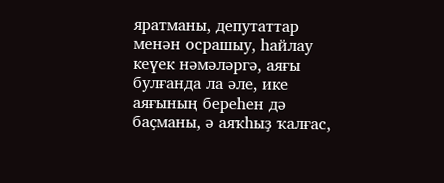яратманы, депутаттар менән осрашыу, һайлау кеүек нәмәләргә, аяғы булғанда ла әле, ике аяғының береһен дә баҫманы, ә аяҡһыҙ ҡалғас,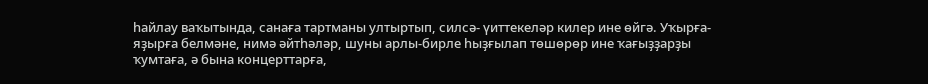һайлау ваҡытында, санаға тартманы ултыртып, силсә- үиттекеләр килер ине өйгә. Уҡырға-яҙырға белмәне, нимә әйтһәләр, шуны арлы-бирле һыҙғылап төшөрөр ине ҡағыҙҙарҙы ҡумтаға, ә бына концерттарға,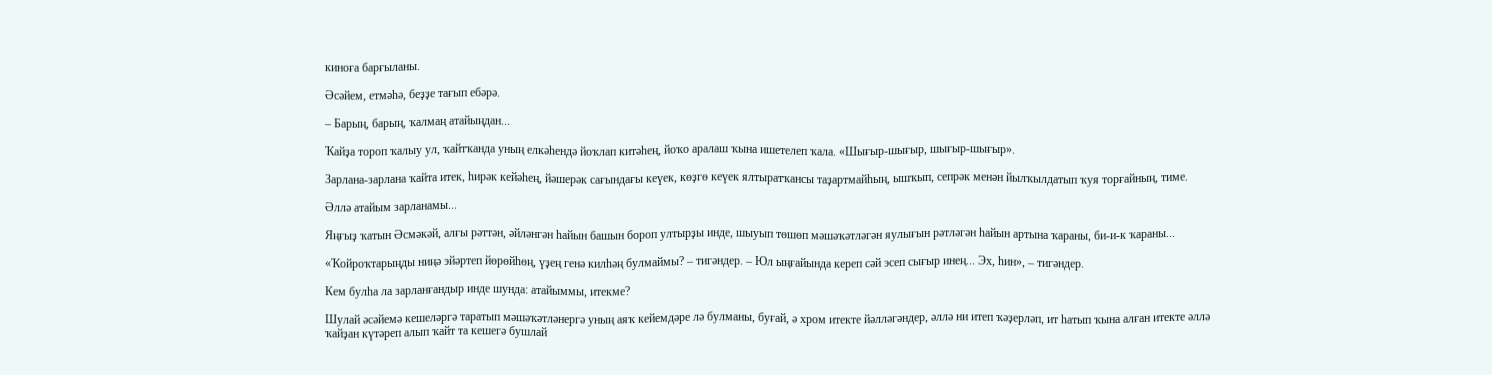киноға барғыланы.

Әсәйем, етмәһә, беҙҙе тағып ебәрә.

– Барың, барың, ҡалмаң атайыңдан...

Ҡайҙа тороп ҡалыу ул, ҡайтҡанда уның елкәһендә йоҡлап китәһең, йоҡо аралаш ҡына ишетелеп ҡала. «Шығыр-шығыр, шығыр-шығыр».

Зарлана-зарлана ҡайта итек, һирәк кейәһең, йәшерәк сағындағы кеүек, көҙгө кеүек ялтыратҡансы таҙартмайһың, ышҡып, сепрәк менән йылҡылдатып ҡуя торғайның, тиме.

Әллә атайым зарланамы...

Яңғыҙ ҡатын Әсмәкәй, алғы рәттән, әйләнгән һайын башын бороп ултырҙы инде, шыуып төшөп мәшәҡәтләгән яулығын рәтләгән һайын артына ҡараны, би-и-к ҡараны...

«Ҡойроҡтарыңды ниңә эйәртеп йөрөйһөң, үҙең генә килһәң булмаймы? – тигәндер. – Юл ыңғайында кереп сәй эсеп сығыр инең... Эх, һин», – тигәндер.

Кем булһа ла зарланғандыр инде шунда: атайыммы, итекме?

Шулай әсәйемә кешеләргә таратып мәшәҡәтләнергә уның аяҡ кейемдәре лә булманы, буғай, ә хром итекте йәлләгәндер, әллә ни итеп ҡәҙерләп, ит һатып ҡына алған итекте әллә ҡайҙан күтәреп алып ҡайт та кешегә бушлай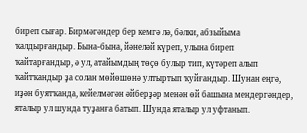биреп сығар. Бирмәгәндер бер кемгә лә, бәлки, абзыйыма ҡалдырғандыр. Бына-бына, йәнеләй күреп, улына биреп ҡайтарғандыр, ә ул, атайымдың төҫө булыр тип, күтәреп алып ҡайтҡандыр ҙа солан мөйөшөнә ултыртып ҡуйғандыр. Шунан еңгә, иҙән буятҡанда, кейелмәгән әйберҙәр менән өй башына мендергәндер, яталыр ул шунда туҙанға батып. Шунда яталыр ул уфтанып.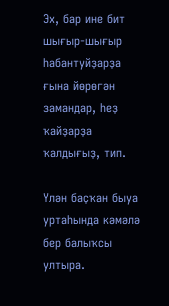Эх, бар ине бит шығыр-шығыр һабантуйҙарҙа ғына йөрөгән замандар, һеҙ ҡайҙарҙа ҡалдығыҙ, тип.

Үлән баҫҡан быуа уртаһында кәмәлә бер балыҡсы ултыра.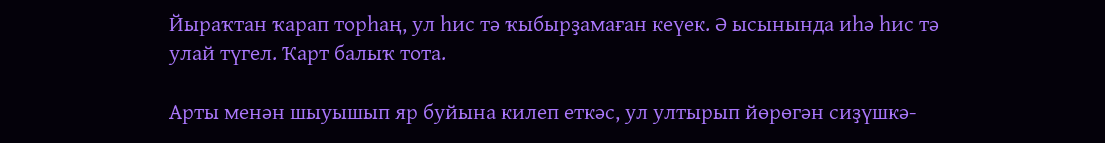Йыраҡтан ҡарап торһаң, ул һис тә ҡыбырҙамаған кеүек. Ә ысынында иһә һис тә улай түгел. Ҡарт балыҡ тота.

Арты менән шыуышып яр буйына килеп еткәс, ул ултырып йөрөгән сиҙүшкә-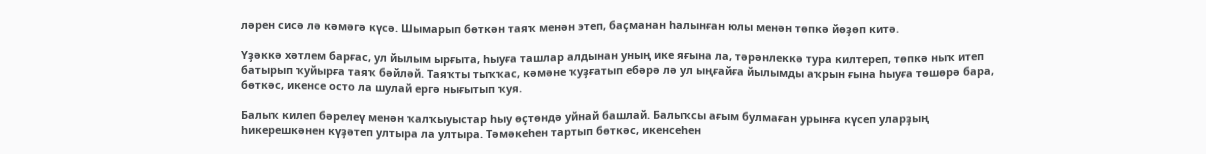ләрен сисә лә кәмәгә күсә. Шымарып бөткән таяҡ менән этеп, баҫманан һалынған юлы менән төпкә йөҙөп китә.

Үҙәккә хәтлем барғас, ул йылым ырғыта, һыуға ташлар алдынан уның ике яғына ла, тәрәнлеккә тура килтереп, төпкә ныҡ итеп батырып ҡуйырға таяҡ бәйләй. Таяҡты тыҡҡас, кәмәне ҡуҙғатып ебәрә лә ул ыңғайға йылымды аҡрын ғына һыуға төшөрә бара, бөткәс, икенсе осто ла шулай ергә нығытып ҡуя.

Балыҡ килеп бәрелеү менән ҡалҡыуыстар һыу өҫтөндә уйнай башлай. Балыҡсы ағым булмаған урынға күсеп уларҙың һикерешкәнен күҙәтеп ултыра ла ултыра. Тәмәкеһен тартып бөткәс, икенсеһен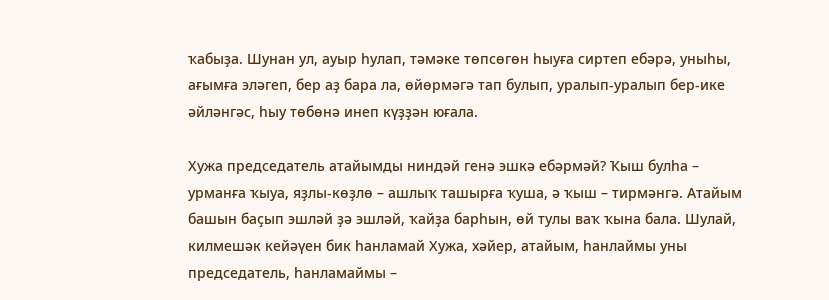ҡабыҙа. Шунан ул, ауыр һулап, тәмәке төпсөгөн һыуға сиртеп ебәрә, уныһы, ағымға эләгеп, бер аҙ бара ла, өйөрмәгә тап булып, уралып-уралып бер-ике әйләнгәс, һыу төбөнә инеп күҙҙән юғала.

Хужа председатель атайымды ниндәй генә эшкә ебәрмәй? Ҡыш булһа – урманға ҡыуа, яҙлы-көҙлө – ашлыҡ ташырға ҡуша, ә ҡыш – тирмәнгә. Атайым башын баҫып эшләй ҙә эшләй, ҡайҙа барһын, өй тулы ваҡ ҡына бала. Шулай, килмешәк кейәүен бик һанламай Хужа, хәйер, атайым, һанлаймы уны председатель, һанламаймы –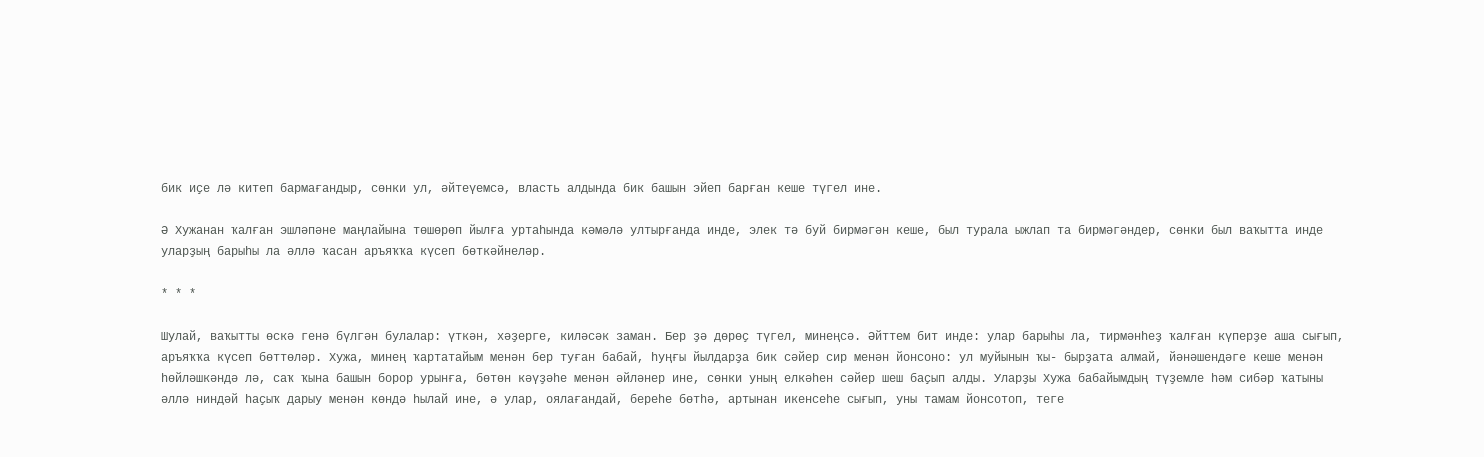бик иҫе лә китеп бармағандыр, сөнки ул, әйтеүемсә, власть алдында бик башын эйеп барған кеше түгел ине.

Ә Хужанан ҡалған эшләпәне маңлайына төшөрөп йылға уртаһында кәмәлә ултырғанда инде, элек тә буй бирмәгән кеше, был турала ыжлап та бирмәгәндер, сөнки был ваҡытта инде уларҙың барыһы ла әллә ҡасан аръяҡҡа күсеп бөткәйнеләр.

* * *

Шулай, ваҡытты өскә генә бүлгән булалар: үткән, хәҙерге, киләсәк заман. Бер ҙә дөрөҫ түгел, минеңсә. Әйттем бит инде: улар барыһы ла, тирмәнһеҙ ҡалған күперҙе аша сығып, аръяҡҡа күсеп бөттөләр. Хужа, минең ҡартатайым менән бер туған бабай, һуңғы йылдарҙа бик сәйер сир менән йонсоно: ул муйынын ҡы- бырҙата алмай, йәнәшендәге кеше менән һөйләшкәндә лә, саҡ ҡына башын борор урынға, бөтөн кәүҙәһе менән әйләнер ине, сөнки уның елкәһен сәйер шеш баҫып алды. Уларҙы Хужа бабайымдың түҙемле һәм сибәр ҡатыны әллә ниндәй һаҫыҡ дарыу менән көндә һылай ине, ә улар, оялағандай, береһе бөтһә, артынан икенсеһе сығып, уны тамам йонсотоп, теге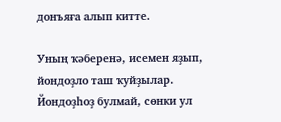донъяға алып китте.

Уның ҡәберенә, исемен яҙып, йондоҙло таш ҡуйҙылар. Йондоҙһоҙ булмай, сөнки ул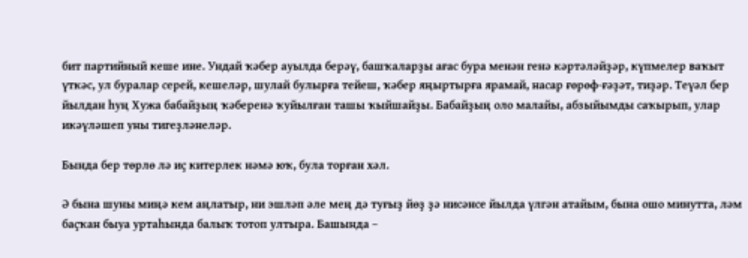бит партийный кеше ине. Ундай ҡәбер ауылда берәү, башҡаларҙы ағас бура менән генә кәртәләйҙәр, күпмелер ваҡыт үткәс, ул буралар серей, кешеләр, шулай булырға тейеш, ҡәбер яңыртырға ярамай, насар ғөрөф-ғәҙәт, тиҙәр. Теүәл бер йылдан һуң Хужа бабайҙың ҡәберенә ҡуйылған ташы ҡыйшайҙы. Бабайҙың оло малайы, абзыйымды саҡырып, улар икәүләшеп уны тигеҙләнеләр.

Бында бер төрлө лә иҫ китерлек нәмә юҡ, була торған хәл.

Ә бына шуны миңә кем аңлатыр, ни эшләп әле мең дә туғыҙ йөҙ ҙә нисәнсе йылда үлгән атайым, бына ошо минутта, ләм баҫҡан быуа уртаһында балыҡ тотоп ултыра. Башында –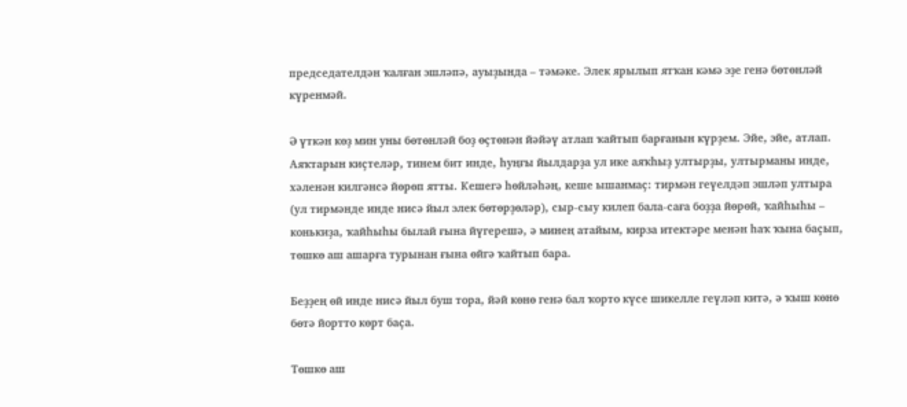председателдән ҡалған эшләпә, ауыҙында – тәмәке. Элек ярылып ятҡан кәмә эҙе генә бөтөнләй күренмәй.

Ә үткән көҙ мин уны бөтөнләй боҙ өҫтөнән йәйәү атлап ҡайтып барғанын күрҙем. Эйе, эйе, атлап. Аяҡтарын киҫтеләр, тинем бит инде, һуңғы йылдарҙа ул ике аяҡһыҙ ултырҙы, ултырманы инде, хәленән килгәнсә йөрөп ятты. Кешегә һөйләһәң, кеше ышанмаҫ: тирмән геүелдәп эшләп ултыра (ул тирмәнде инде нисә йыл элек бөтөрҙөләр), сыр-сыу килеп бала-саға боҙҙа йөрөй, ҡайһыһы – конькиҙа, ҡайһыһы былай ғына йүгерешә, ә минең атайым, кирза итектәре менән һаҡ ҡына баҫып, төшкө аш ашарға турынан ғына өйгә ҡайтып бара.

Беҙҙең өй инде нисә йыл буш тора, йәй көнө генә бал ҡорто күсе шикелле геүләп китә, ә ҡыш көнө бөтә йортто көрт баҫа.

Төшкө аш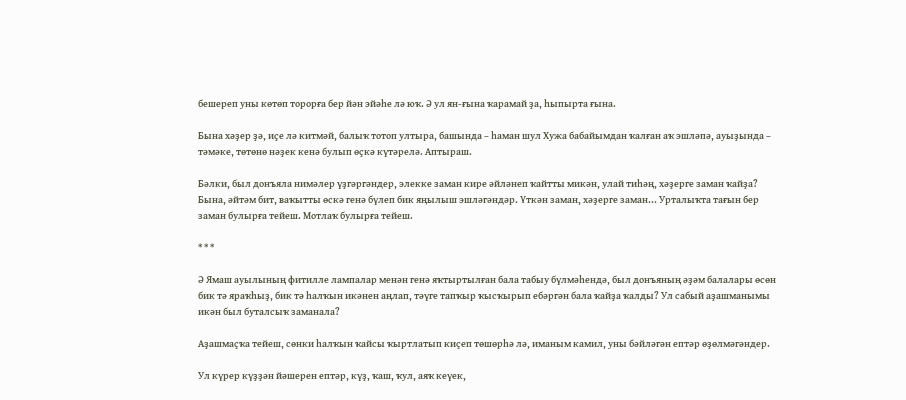бешереп уны көтөп торорға бер йән эйәһе лә юҡ. Ә ул ян-ғына ҡарамай ҙа, һыпырта ғына.

Бына хәҙер ҙә, иҫе лә китмәй, балыҡ тотоп ултыра, башында – һаман шул Хужа бабайымдан ҡалған аҡ эшләпә, ауыҙында – тәмәке, төтөнө нәҙек кенә булып өҫкә күтәрелә. Аптыраш.

Бәлки, был донъяла нимәлер үҙгәргәндер, элекке заман кире әйләнеп ҡайтты микән, улай тиһәң, хәҙерге заман ҡайҙа? Бына, әйтәм бит, ваҡытты өскә генә бүлеп бик яңылыш эшләгәндәр. Үткән заман, хәҙерге заман... Урталыҡта тағын бер заман булырға тейеш. Мотлаҡ булырға тейеш.

* * *

Ә Ямаш ауылының фитилле лампалар менән генә яҡтыртылған бала табыу бүлмәһендә, был донъяның әҙәм балалары өсөн бик тә яраҡһыҙ, бик тә һалҡын икәнен аңлап, тәүге тапҡыр ҡысҡырып ебәргән бала ҡайҙа ҡалды? Ул сабый аҙашманымы икән был буталсыҡ заманала?

Аҙашмаҫҡа тейеш, сөнки һалҡын ҡайсы ҡыртлатып киҫеп төшөрһә лә, иманым камил, уны бәйләгән ептәр өҙөлмәгәндер.

Ул күрер күҙҙән йәшерен ептәр, күҙ, ҡаш, ҡул, аяҡ кеүек,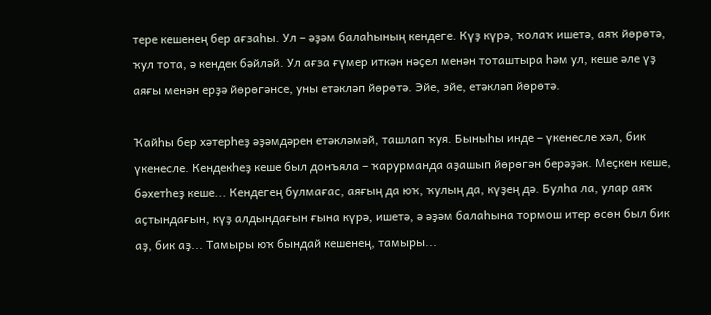тере кешенең бер ағзаһы. Ул – әҙәм балаһының кендеге. Күҙ күрә, ҡолаҡ ишетә, аяҡ йөрөтә, ҡул тота, ә кендек бәйләй. Ул ағза ғүмер иткән нәҫел менән тоташтыра һәм ул, кеше әле үҙ аяғы менән ерҙә йөрөгәнсе, уны етәкләп йөрөтә. Эйе, эйе, етәкләп йөрөтә.

Ҡайһы бер хәтерһеҙ әҙәмдәрен етәкләмәй, ташлап ҡуя. Быныһы инде – үкенесле хәл, бик үкенесле. Кендекһеҙ кеше был донъяла – ҡарурманда аҙашып йөрөгән берәҙәк. Меҫкен кеше, бәхетһеҙ кеше... Кендегең булмағас, аяғың да юҡ, ҡулың да, күҙең дә. Булһа ла, улар аяҡ аҫтындағын, күҙ алдындағын ғына күрә, ишетә, ә әҙәм балаһына тормош итер өсөн был бик аҙ, бик аҙ... Тамыры юҡ бындай кешенең, тамыры...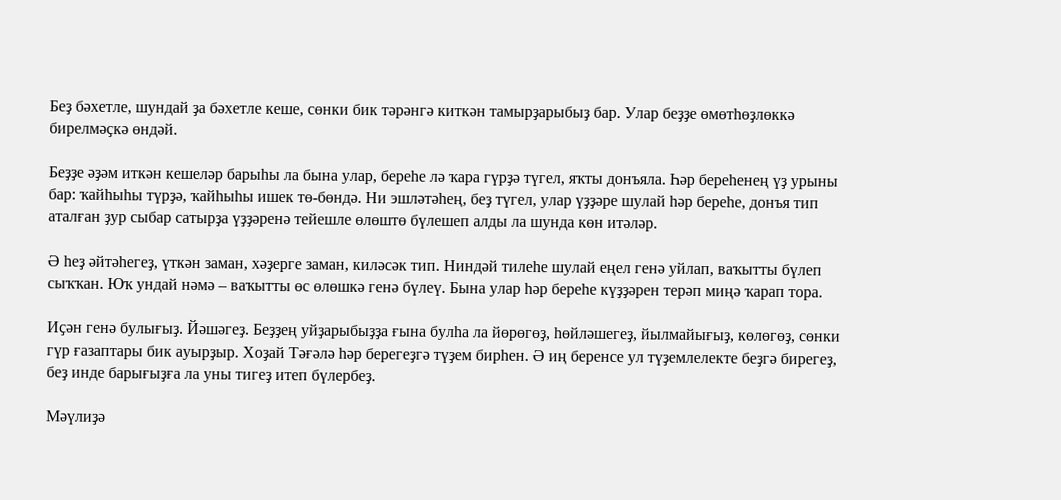Беҙ бәхетле, шундай ҙа бәхетле кеше, сөнки бик тәрәнгә киткән тамырҙарыбыҙ бар. Улар беҙҙе өмөтһөҙлөккә бирелмәҫкә өндәй.

Беҙҙе әҙәм иткән кешеләр барыһы ла бына улар, береһе лә ҡара гүрҙә түгел, яҡты донъяла. Һәр береһенең үҙ урыны бар: ҡайһыһы түрҙә, ҡайһыһы ишек тө-бөндә. Ни эшләтәһең, беҙ түгел, улар үҙҙәре шулай һәр береһе, донъя тип аталған ҙур сыбар сатырҙа үҙҙәренә тейешле өлөштө бүлешеп алды ла шунда көн итәләр.

Ә һеҙ әйтәһегеҙ, үткән заман, хәҙерге заман, киләсәк тип. Ниндәй тилеһе шулай еңел генә уйлап, ваҡытты бүлеп сыҡҡан. Юҡ ундай нәмә – ваҡытты өс өлөшкә генә бүлеү. Бына улар һәр береһе күҙҙәрен терәп миңә ҡарап тора.

Иҫән генә булығыҙ. Йәшәгеҙ. Беҙҙең уйҙарыбыҙҙа ғына булһа ла йөрөгөҙ, һөйләшегеҙ, йылмайығыҙ, көлөгөҙ, сөнки гүр ғазаптары бик ауырҙыр. Хоҙай Тәғәлә һәр берегеҙгә түҙем бирһен. Ә иң беренсе ул түҙемлелекте беҙгә бирегеҙ, беҙ инде барығыҙға ла уны тигеҙ итеп бүлербеҙ.

Мәүлиҙә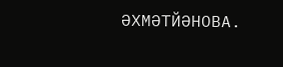ӘХМӘТЙӘНОВА.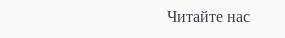Читайте нас